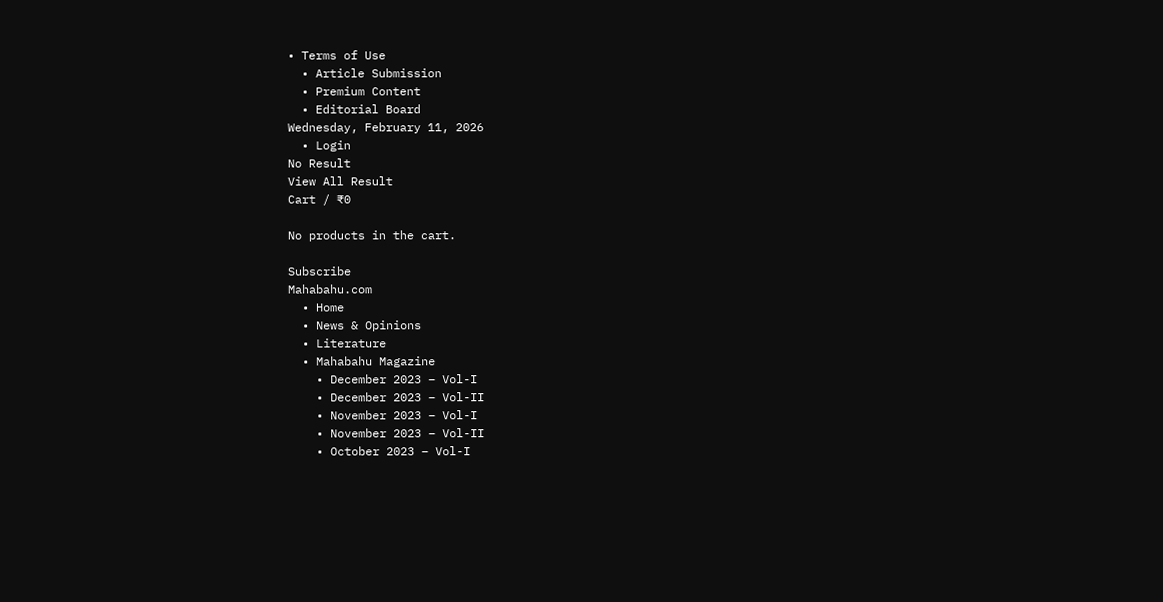• Terms of Use
  • Article Submission
  • Premium Content
  • Editorial Board
Wednesday, February 11, 2026
  • Login
No Result
View All Result
Cart / ₹0

No products in the cart.

Subscribe
Mahabahu.com
  • Home
  • News & Opinions
  • Literature
  • Mahabahu Magazine
    • December 2023 – Vol-I
    • December 2023 – Vol-II
    • November 2023 – Vol-I
    • November 2023 – Vol-II
    • October 2023 – Vol-I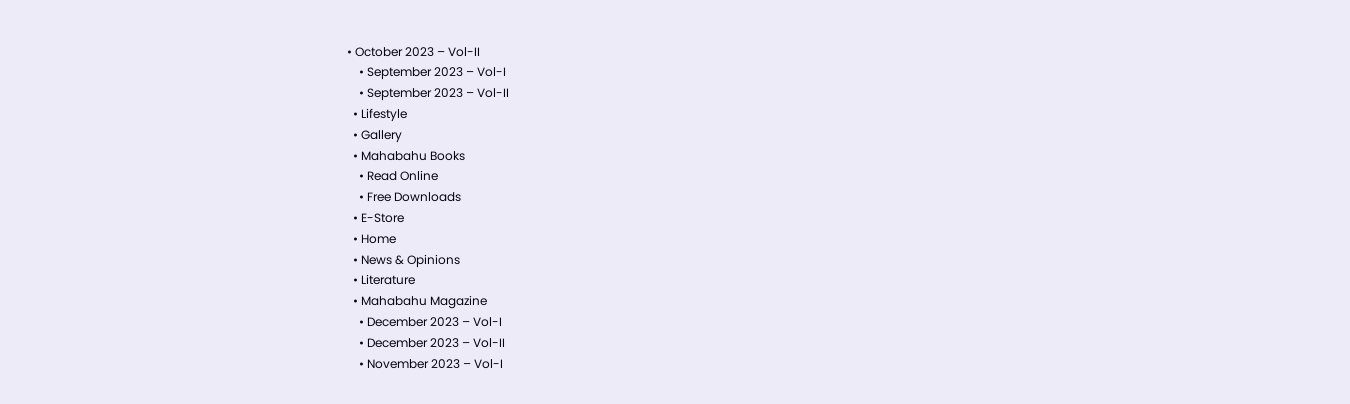• October 2023 – Vol-II
    • September 2023 – Vol-I
    • September 2023 – Vol-II
  • Lifestyle
  • Gallery
  • Mahabahu Books
    • Read Online
    • Free Downloads
  • E-Store
  • Home
  • News & Opinions
  • Literature
  • Mahabahu Magazine
    • December 2023 – Vol-I
    • December 2023 – Vol-II
    • November 2023 – Vol-I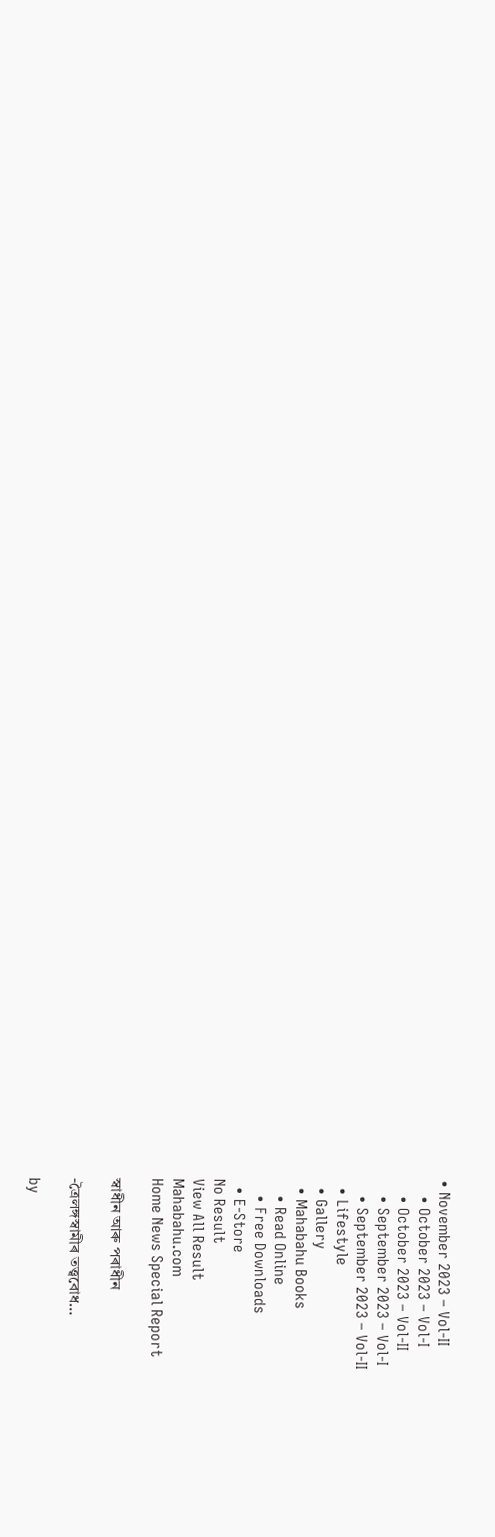• November 2023 – Vol-II
    • October 2023 – Vol-I
    • October 2023 – Vol-II
    • September 2023 – Vol-I
    • September 2023 – Vol-II
  • Lifestyle
  • Gallery
  • Mahabahu Books
    • Read Online
    • Free Downloads
  • E-Store
No Result
View All Result
Mahabahu.com
Home News Special Report

স্বাধীন আৰু পৰাধীন

-ত্ৰৈলঙ্গস্বামীৰ তত্ত্ববোধ…

by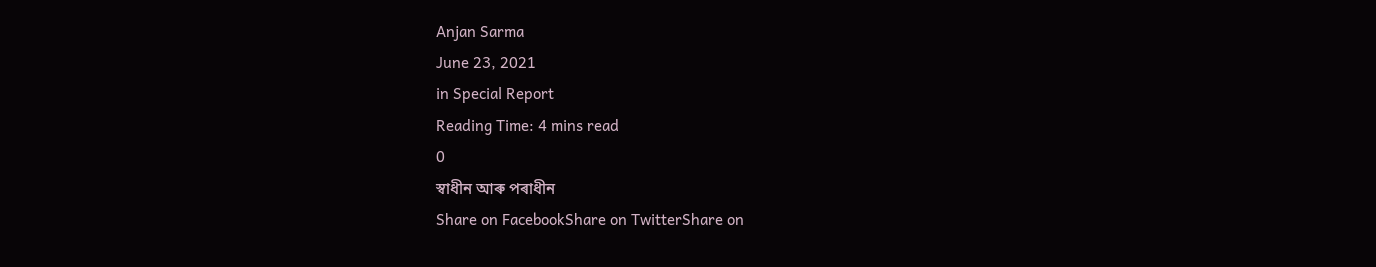Anjan Sarma
June 23, 2021
in Special Report
Reading Time: 4 mins read
0
স্বাধীন আৰু পৰাধীন
Share on FacebookShare on TwitterShare on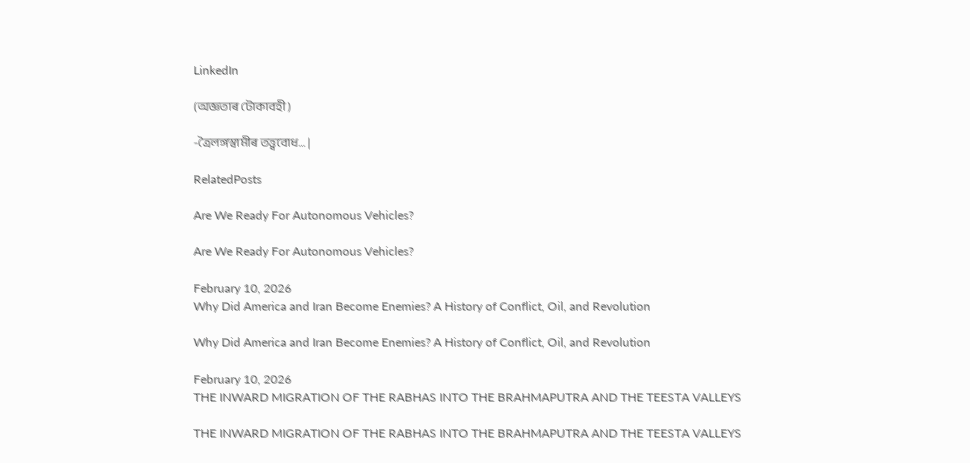LinkedIn

(অজ্ঞতাৰ টোকাবহী )

-ত্ৰৈলঙ্গস্বামীৰ তত্ত্ববোধ… |

RelatedPosts

Are We Ready For Autonomous Vehicles?

Are We Ready For Autonomous Vehicles?

February 10, 2026
Why Did America and Iran Become Enemies? A History of Conflict, Oil, and Revolution

Why Did America and Iran Become Enemies? A History of Conflict, Oil, and Revolution

February 10, 2026
THE INWARD MIGRATION OF THE RABHAS INTO THE BRAHMAPUTRA AND THE TEESTA VALLEYS

THE INWARD MIGRATION OF THE RABHAS INTO THE BRAHMAPUTRA AND THE TEESTA VALLEYS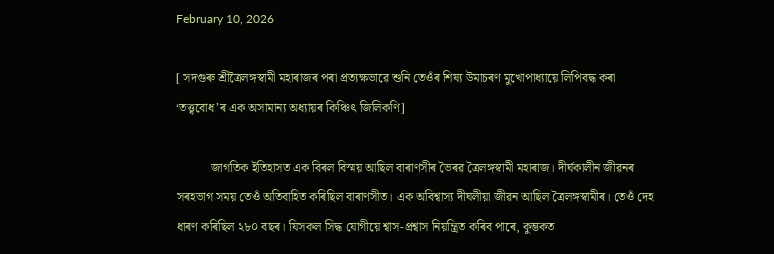February 10, 2026

[ সদগুৰু শ্ৰীত্ৰৈলঙ্গস্বামী মহাৰাজৰ পৰা প্ৰত্যক্ষভাৱে শুনি তেওঁৰ শিষ্য উমাচৰণ মুখোপাধ্যায়ে লিপিবদ্ধ কৰা ‘তত্ত্ববোধ’ৰ এক অসামান্য অধ্যায়ৰ কিঞ্চিৎ জিলিকণি]

           জাগতিক ইতিহাসত এক বিৰল বিস্ময় আছিল বাৰাণসীৰ ভৈৰৱ ত্ৰৈলঙ্গস্বামী মহাৰাজ। দীৰ্ঘকালীন জীৱনৰ সৰহভাগ সময় তেওঁ অতিবাহিত কৰিছিল বাৰাণসীত। এক অবিশ্বাস্য দীঘলীয়া জীৱন আছিল ত্ৰৈলঙ্গস্বামীৰ। তেওঁ দেহ ধাৰণ কৰিছিল ২৮০ বছৰ। যিসকল সিদ্ধ যোগীয়ে শ্বাস-প্ৰশ্বাস নিয়ন্ত্ৰিত কৰিব পাৰে, কুম্ভকত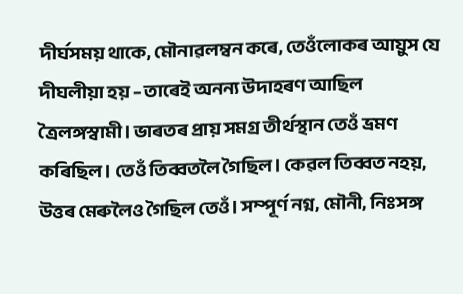দীৰ্ঘসময় থাকে, মৌনাৱলম্বন কৰে, তেওঁলোকৰ আয়ুস যে দীঘলীয়া হয় – তাৰেই অনন্য উদাহৰণ আছিল ত্ৰৈলঙ্গস্বামী। ভাৰতৰ প্ৰায় সমগ্ৰ তীৰ্থস্থান তেওঁ ভ্ৰমণ কৰিছিল। তেওঁ তিব্বতলৈ গৈছিল। কেৱল তিব্বত নহয়, উত্তৰ মেৰুলৈও গৈছিল তেওঁ। সম্পূৰ্ণ নগ্ন, মৌনী, নিঃসঙ্গ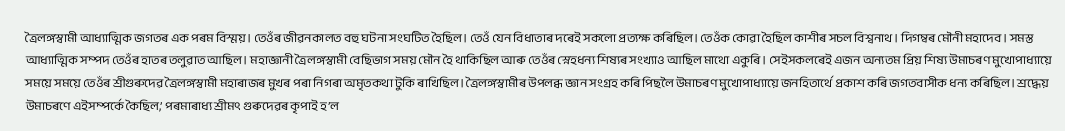ত্ৰৈলঙ্গস্বামী আধ্যাত্মিক জগতৰ এক পৰম বিস্ময়। তেওঁৰ জীৱনকালত বহু ঘটনা সংঘটিত হৈছিল। তেওঁ যেন বিধাতাৰ দৰেই সকলো প্ৰত্যক্ষ কৰিছিল। তেওঁক কোৱা হৈছিল কাশীৰ সচল বিশ্বনাথ। দিগম্বৰ মৌনী মহাদেব। সমস্ত আধ্যাত্মিক সম্পদ তেওঁৰ হাতৰ তলুৱাত আছিল। মহাজ্ঞানী ত্ৰৈলঙ্গস্বামী বেছিভাগ সময় মৌন হৈ থাকিছিল আৰু তেওঁৰ স্নেহধন্য শিষ্যৰ সংখ্যাও আছিল মাথো একুৰি। সেইসকলৰেই এজন অন্যতম প্ৰিয় শিষ্য উমাচৰণ মুখোপাধ্যায়ে সময়ে সময়ে তেওঁৰ শ্ৰীগুৰুদেৱ ত্ৰৈলঙ্গস্বামী মহাৰাজৰ মুখৰ পৰা নিগৰা অমৃতকথা টুকি ৰাখিছিল। ত্ৰৈলঙ্গস্বামীৰ উপলব্ধ জ্ঞান সংগ্ৰহ কৰি পিছলৈ উমাচৰণ মুখোপাধ্যায়ে জনহিতাৰ্থে প্ৰকাশ কৰি জগতবাসীক ধন্য কৰিছিল। শ্ৰদ্ধেয় উমাচৰণে এইসম্পৰ্কে কৈছিল,’ পৰমাৰাধ্য শ্ৰীমৎ গুৰুদেৱৰ কৃপাই হ’ল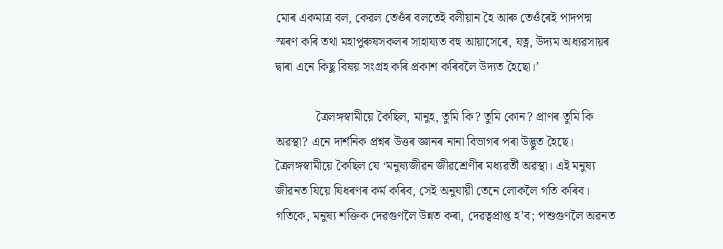মোৰ একমাত্ৰ বল, কেৱল তেওঁৰ বলতেই বলীয়ান হৈ আৰু তেওঁৰেই পাদপদ্ম স্মৰণ কৰি তথা মহাপুৰুষসকলৰ সাহায্যত বহু আয়াসেৰে, যত্ন, উদ্যম অধ্যৱসায়ৰ দ্বাৰা এনে কিছু বিষয় সংগ্ৰহ কৰি প্ৰকাশ কৰিবলৈ উদ্যত হৈছো।’

             ত্ৰৈলঙ্গস্বামীয়ে কৈছিল, মানুহ, তুমি কি? তুমি কোন? প্ৰাণৰ তুমি কি অৱস্থা? এনে দাৰ্শনিক প্ৰশ্নৰ উত্তৰ জ্ঞানৰ নানা বিভাগৰ পৰা উদ্ভুত হৈছে। ত্ৰৈলঙ্গস্বামীয়ে কৈছিল যে ‘মনুষ্যজীৱন জীৱশ্ৰেণীৰ মধ্যৱৰ্তী অৱস্থা। এই মনুষ্য জীৱনত যিয়ে যিধৰণৰ কৰ্ম কৰিব, সেই অনুযায়ী তেনে লোকলৈ গতি কৰিব। গতিকে, মনুষ্য শক্তিক দেৱগুণলৈ উন্নত কৰা, দেৱত্বপ্ৰাপ্ত হ’ব; পশুগুণলৈ অৱনত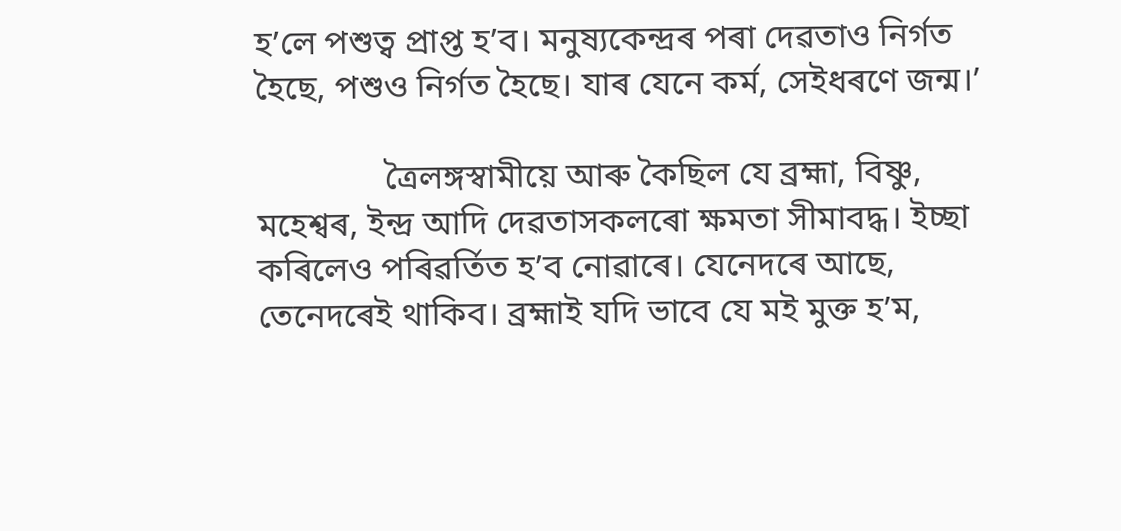হ’লে পশুত্ব প্ৰাপ্ত হ’ব। মনুষ্যকেন্দ্ৰৰ পৰা দেৱতাও নিৰ্গত হৈছে, পশুও নিৰ্গত হৈছে। যাৰ যেনে কৰ্ম, সেইধৰণে জন্ম।’

               ত্ৰৈলঙ্গস্বামীয়ে আৰু কৈছিল যে ব্ৰহ্মা, বিষ্ণু, মহেশ্বৰ, ইন্দ্ৰ আদি দেৱতাসকলৰো ক্ষমতা সীমাবদ্ধ। ইচ্ছা কৰিলেও পৰিৱৰ্তিত হ’ব নোৱাৰে। যেনেদৰে আছে, তেনেদৰেই থাকিব। ব্ৰহ্মাই যদি ভাবে যে মই মুক্ত হ’ম,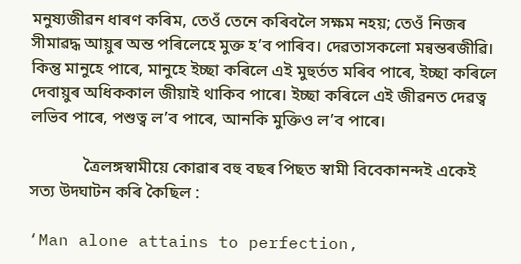মনুষ্যজীৱন ধাৰণ কৰিম, তেওঁ তেনে কৰিবলৈ সক্ষম নহয়; তেওঁ নিজৰ সীমাৱদ্ধ আয়ুৰ অন্ত পৰিলেহে মুক্ত হ’ব পাৰিব। দেৱতাসকলো মন্বন্তৰজীৱি। কিন্তু মানুহে পাৰে, মানুহে ইচ্ছা কৰিলে এই মুহুৰ্তত মৰিব পাৰে, ইচ্ছা কৰিলে দেবায়ুৰ অধিককাল জীয়াই থাকিব পাৰে। ইচ্ছা কৰিলে এই জীৱনত দেৱত্ব লভিব পাৰে, পশুত্ব ল’ব পাৰে, আনকি মুক্তিও ল’ব পাৰে।

             ত্ৰৈলঙ্গস্বামীয়ে কোৱাৰ বহু বছৰ পিছত স্বামী বিবেকানন্দই একেই সত্য উদ্ঘাটন কৰি কৈছিল :

‘Man alone attains to perfection,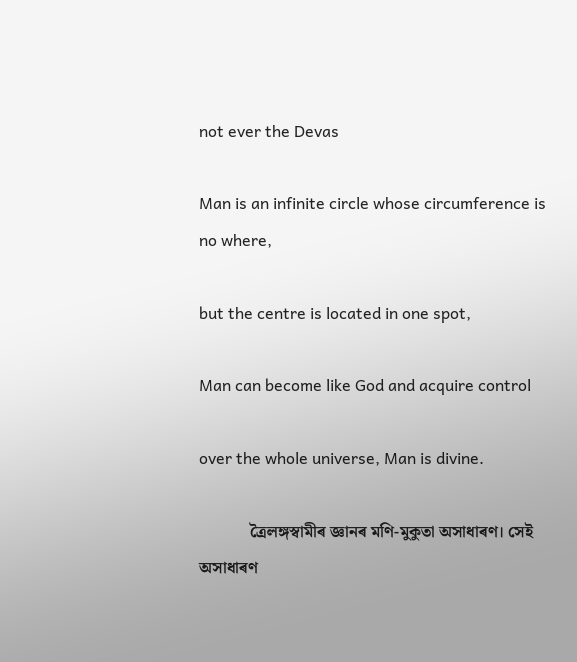not ever the Devas

Man is an infinite circle whose circumference is no where,

but the centre is located in one spot,

Man can become like God and acquire control

over the whole universe, Man is divine.

            ত্ৰৈলঙ্গস্বামীৰ জ্ঞানৰ মণি-মুকুতা অসাধাৰণ। সেই অসাধাৰণ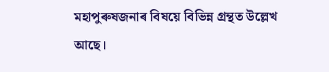মহাপুৰুষজনাৰ বিষয়ে বিভিন্ন গ্ৰন্থত উল্লেখ আছে।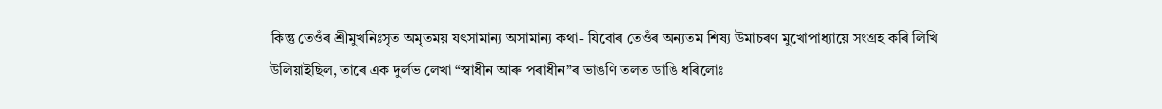কিন্তু তেওঁৰ শ্ৰীমুখনিঃসৃত অমৃতময় যৎসামান্য অসামান্য কথা- যিবোৰ তেওঁৰ অন্যতম শিষ্য উমাচৰণ মুখোপাধ্যায়ে সংগ্ৰহ কৰি লিখি উলিয়াইছিল, তাৰে এক দুৰ্লভ লেখা “স্বাধীন আৰু পৰাধীন”ৰ ভাঙণি তলত ডাঙি ধৰিলোঃ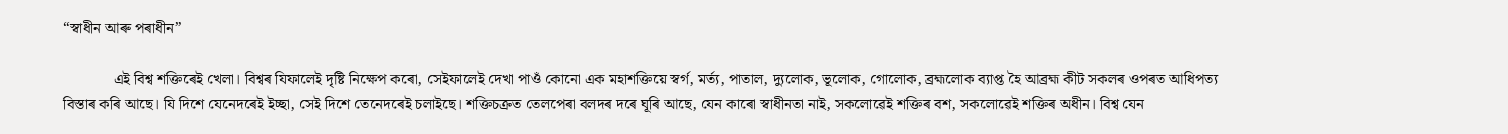“স্বাধীন আৰু পৰাধীন”

             এই বিশ্ব শক্তিৰেই খেলা। বিশ্বৰ যিফালেই দৃষ্টি নিক্ষেপ কৰো, সেইফালেই দেখা পাওঁ কোনো এক মহাশক্তিয়ে স্বৰ্গ, মৰ্ত্য, পাতাল, দ্যুলোক, ভূলোক, গোলোক, ব্ৰহ্মলোক ব্যাপ্ত হৈ আব্ৰহ্ম কীট সকলৰ ওপৰত আধিপত্য বিস্তাৰ কৰি আছে। যি দিশে যেনেদৰেই ইচ্ছা, সেই দিশে তেনেদৰেই চলাইছে। শক্তিচক্ৰত তেলপেৰা বলদৰ দৰে ঘূৰি আছে, যেন কাৰো স্বাধীনতা নাই, সকলোৱেই শক্তিৰ বশ, সকলোৱেই শক্তিৰ অধীন। বিশ্ব যেন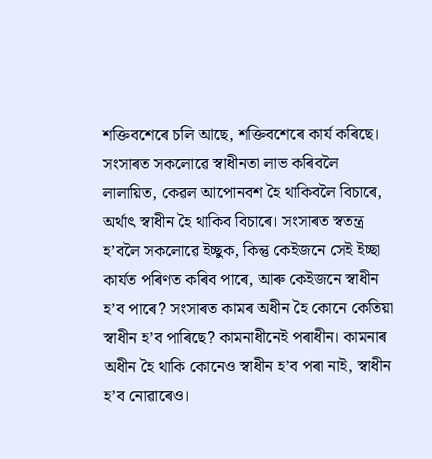শক্তিবশেৰে চলি আছে, শক্তিবশেৰে কাৰ্য কৰিছে। সংসাৰত সকলোৱে স্বাধীনতা লাভ কৰিবলৈ লালায়িত, কেৱল আপোনবশ হৈ থাকিবলৈ বিচাৰে, অৰ্থাৎ স্বাধীন হৈ থাকিব বিচাৰে। সংসাৰত স্বতন্ত্ৰ হ’বলৈ সকলোৱে ইচ্ছুক, কিন্তু কেইজনে সেই ইচ্ছা কাৰ্যত পৰিণত কৰিব পাৰে, আৰু কেইজনে স্বাধীন হ’ব পাৰে? সংসাৰত কামৰ অধীন হৈ কোনে কেতিয়া স্বাধীন হ’ব পাৰিছে? কামনাধীনেই পৰাধীন। কামনাৰ অধীন হৈ থাকি কোনেও স্বাধীন হ’ব পৰা নাই, স্বাধীন হ’ব নোৱাৰেও।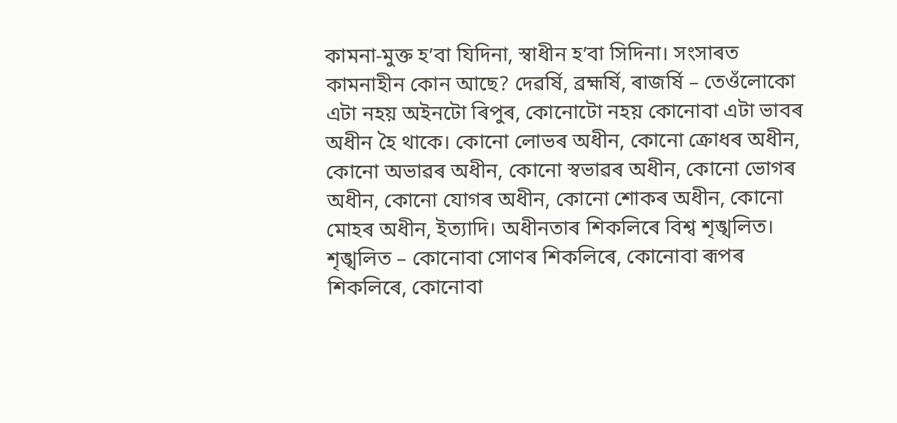কামনা-মুক্ত হ’বা যিদিনা, স্বাধীন হ’বা সিদিনা। সংসাৰত কামনাহীন কোন আছে? দেৱৰ্ষি, ব্ৰহ্মৰ্ষি, ৰাজৰ্ষি – তেওঁলোকো এটা নহয় অইনটো ৰিপুৰ, কোনোটো নহয় কোনোবা এটা ভাবৰ অধীন হৈ থাকে। কোনো লোভৰ অধীন, কোনো ক্ৰোধৰ অধীন, কোনো অভাৱৰ অধীন, কোনো স্বভাৱৰ অধীন, কোনো ভোগৰ অধীন, কোনো যোগৰ অধীন, কোনো শোকৰ অধীন, কোনো মোহৰ অধীন, ইত্যাদি। অধীনতাৰ শিকলিৰে বিশ্ব শৃঙ্খলিত। শৃঙ্খলিত – কোনোবা সোণৰ শিকলিৰে, কোনোবা ৰূপৰ শিকলিৰে, কোনোবা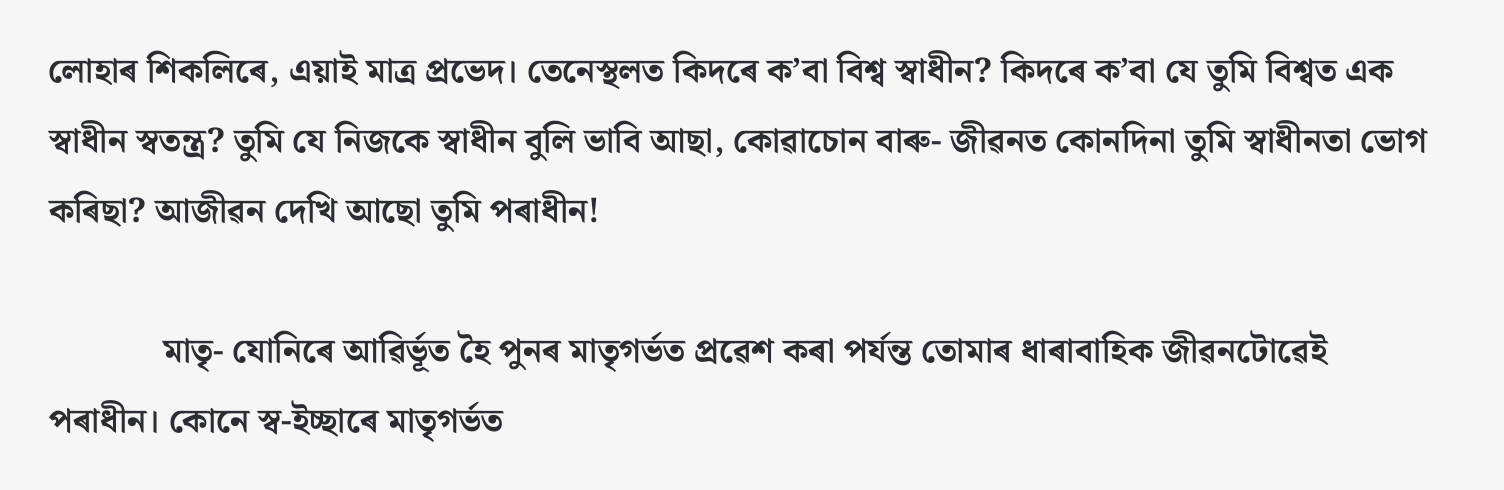লোহাৰ শিকলিৰে, এয়াই মাত্ৰ প্ৰভেদ। তেনেস্থলত কিদৰে ক’বা বিশ্ব স্বাধীন? কিদৰে ক’বা যে তুমি বিশ্বত এক স্বাধীন স্বতন্ত্ৰ? তুমি যে নিজকে স্বাধীন বুলি ভাবি আছা, কোৱাচোন বাৰু- জীৱনত কোনদিনা তুমি স্বাধীনতা ভোগ কৰিছা? আজীৱন দেখি আছো তুমি পৰাধীন!

             মাতৃ- যোনিৰে আৱিৰ্ভূত হৈ পুনৰ মাতৃগৰ্ভত প্ৰৱেশ কৰা পৰ্যন্ত তোমাৰ ধাৰাবাহিক জীৱনটোৱেই পৰাধীন। কোনে স্ব-ইচ্ছাৰে মাতৃগৰ্ভত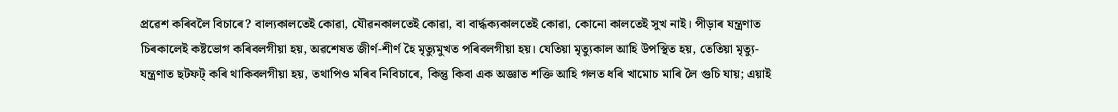প্ৰৱেশ কৰিবলৈ বিচাৰে? বাল্যকালতেই কোৱা, যৌৱনকালতেই কোৱা, বা বাৰ্দ্ধক্যকালতেই কোৱা, কোনো কালতেই সুখ নাই। পীড়াৰ যন্ত্ৰণাত চিৰকালেই কষ্টভোগ কৰিবলগীয়া হয়, অৱশেষত জীৰ্ণ-শীৰ্ণ হৈ মৃত্যুমুখত পৰিবলগীয়া হয়। যেতিয়া মৃত্যুকাল আহি উপস্থিত হয়, তেতিয়া মৃত্যু-যন্ত্ৰণাত ছটফট্ কৰি থাকিবলগীয়া হয়, তথাপিও মৰিব নিবিচাৰে, কিন্তু কিবা এক অজ্ঞাত শক্তি আহি গলত ধৰি খামোচ মাৰি লৈ গুচি যায়; এয়াই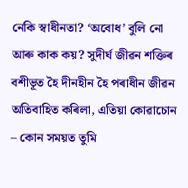নেকি স্বাধীনতা? ‘অবোধ’ বুলি নো আৰু কাক কয়? সুদীৰ্ঘ জীৱন শক্তিৰ বশীভূত হৈ দীনহীন হৈ পৰাধীন জীৱন অতিবাহিত কৰিলা, এতিয়া কোৱাচোন – কোন সময়ত তুমি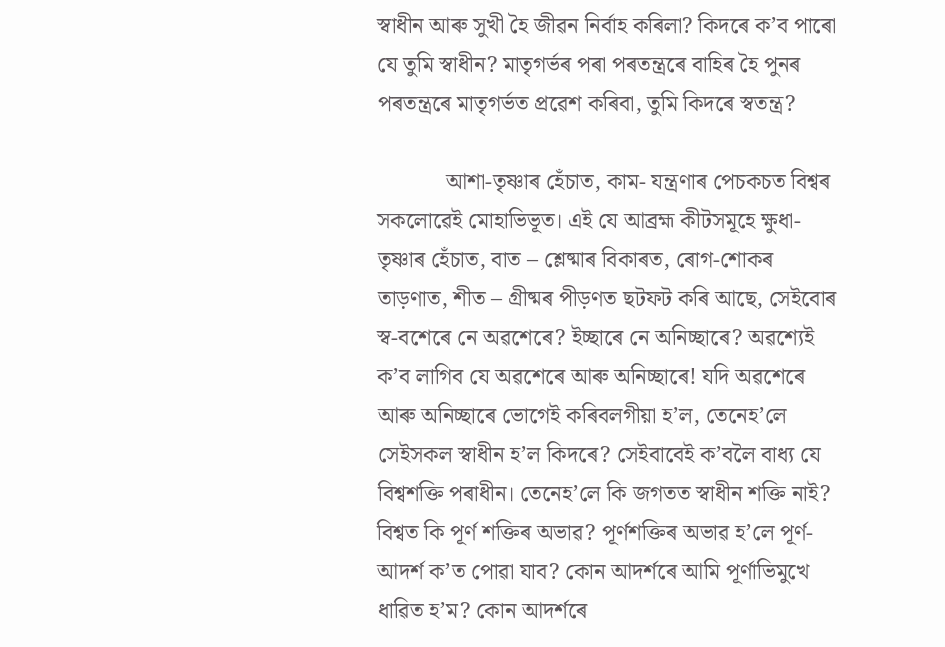স্বাধীন আৰু সুখী হৈ জীৱন নিৰ্বাহ কৰিলা? কিদৰে ক’ব পাৰো যে তুমি স্বাধীন? মাতৃগৰ্ভৰ পৰা পৰতন্ত্ৰৰে বাহিৰ হৈ পুনৰ পৰতন্ত্ৰৰে মাতৃগৰ্ভত প্ৰৱেশ কৰিবা, তুমি কিদৰে স্বতন্ত্ৰ?

            আশা-তৃষ্ণাৰ হেঁচাত, কাম- যন্ত্ৰণাৰ পেচকচত বিশ্বৰ সকলোৱেই মোহাভিভূত। এই যে আব্ৰহ্ম কীটসমূহে ক্ষুধা-তৃষ্ণাৰ হেঁচাত, বাত – শ্লেষ্মাৰ বিকাৰত, ৰোগ-শোকৰ তাড়ণাত, শীত – গ্ৰীষ্মৰ পীড়ণত ছটফট কৰি আছে, সেইবোৰ স্ব-বশেৰে নে অৱশেৰে? ইচ্ছাৰে নে অনিচ্ছাৰে? অৱশ্যেই ক’ব লাগিব যে অৱশেৰে আৰু অনিচ্ছাৰে! যদি অৱশেৰে আৰু অনিচ্ছাৰে ভোগেই কৰিবলগীয়া হ’ল, তেনেহ’লে সেইসকল স্বাধীন হ’ল কিদৰে? সেইবাবেই ক’বলৈ বাধ্য যে বিশ্বশক্তি পৰাধীন। তেনেহ’লে কি জগতত স্বাধীন শক্তি নাই? বিশ্বত কি পূৰ্ণ শক্তিৰ অভাৱ? পূৰ্ণশক্তিৰ অভাৱ হ’লে পূৰ্ণ- আদৰ্শ ক’ত পোৱা যাব? কোন আদৰ্শৰে আমি পূৰ্ণাভিমুখে ধাৱিত হ’ম? কোন আদৰ্শৰে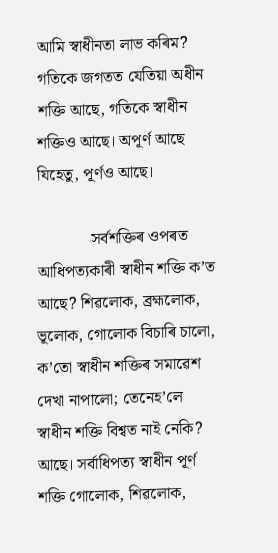আমি স্বাধীনতা লাভ কৰিম? গতিকে জগতত যেতিয়া অধীন শক্তি আছে, গতিকে স্বাধীন শক্তিও আছে। অপূৰ্ণ আছে যিহেতু, পূৰ্ণও আছে।

             সৰ্বশক্তিৰ ওপৰত আধিপত্যকাৰী স্বাধীন শক্তি ক’ত আছে? শিৱলোক, ব্ৰহ্মলোক, ভূলোক, গোলোক বিচাৰি চালো, ক’তো স্বাধীন শক্তিৰ সমাৱেশ দেখা নাপালো; তেনেহ’লে স্বাধীন শক্তি বিশ্বত নাই নেকি? আছে। সৰ্বাধিপত্য স্বাধীন পূৰ্ণ শক্তি গোলোক, শিৱলোক,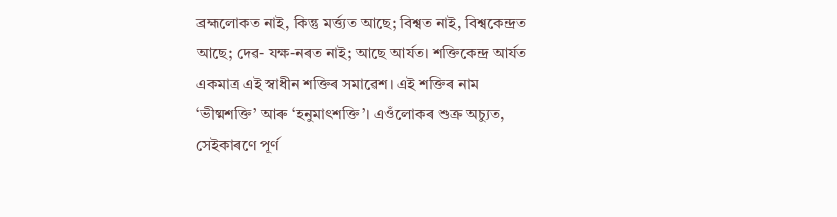ব্ৰহ্মলোকত নাই, কিন্তু মৰ্ত্ত্যত আছে; বিশ্বত নাই, বিশ্বকেন্দ্ৰত আছে; দেৱ- যক্ষ-নৰত নাই; আছে আৰ্যত। শক্তিকেন্দ্ৰ আৰ্যত একমাত্ৰ এই স্বাধীন শক্তিৰ সমাৱেশ। এই শক্তিৰ নাম ‘ভীষ্মশক্তি’ আৰু ‘হনুমাৎশক্তি’। এওঁলোকৰ শুক্ৰ অচ্যুত, সেইকাৰণে পূৰ্ণ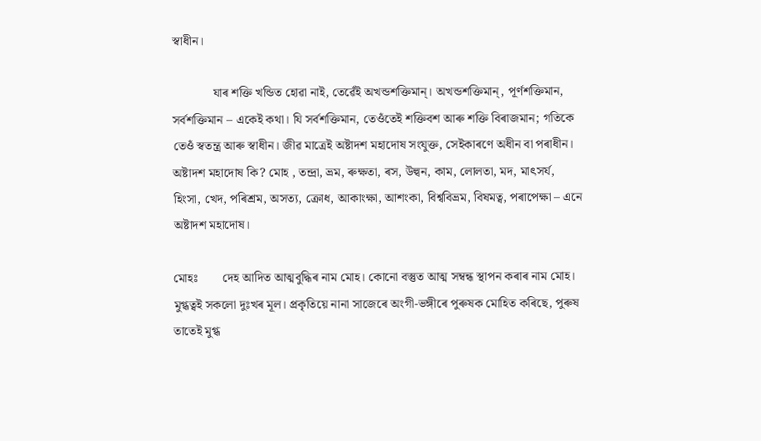স্বাধীন।

             যাৰ শক্তি খন্ডিত হোৱা নাই, তেৱেঁই অখন্ডশক্তিমান্। অখন্ডশক্তিমান্, পূৰ্ণশক্তিমান, সৰ্বশক্তিমান – একেই কথা। যি সৰ্বশক্তিমান, তেওঁতেই শক্তিবশ আৰু শক্তি বিৰাজমান; গতিকে তেওঁ স্বতন্ত্ৰ আৰু স্বাধীন। জীৱ মাত্ৰেই অষ্টাদশ মহাদোষ সংযুক্ত, সেইকাৰণে অধীন বা পৰাধীন। অষ্টাদশ মহাদোষ কি? মোহ , তন্দ্ৰা, ভ্ৰম, ৰুক্ষতা, ৰস, উল্বন, কাম, লোলতা, মদ, মাৎসৰ্য, হিংসা, খেদ, পৰিশ্ৰম, অসত্য, ক্ৰোধ, আকাংক্ষা, আশংকা, বিশ্ববিভ্ৰম, বিষমত্ব, পৰাপেক্ষা – এনে অষ্টাদশ মহাদোষ।

মোহঃ        দেহ আদিত আত্মবুদ্ধিৰ নাম মোহ। কোনো বস্তুত আত্ম সম্বন্ধ স্থাপন কৰাৰ নাম মোহ। মুগ্ধত্বই সকলো দুঃখৰ মূল। প্ৰকৃতিয়ে নানা সাজেৰে অংগী-ভঙ্গীৰে পুৰুষক মোহিত কৰিছে, পুৰুষ তাতেই মুগ্ধ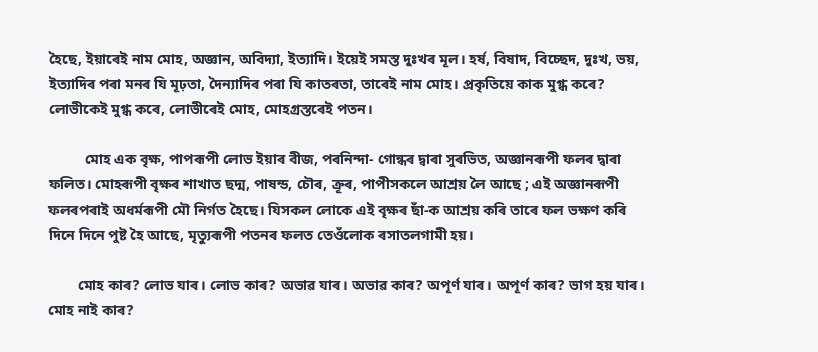হৈছে, ইয়াৰেই নাম মোহ, অজ্ঞান, অবিদ্যা, ইত্যাদি। ইয়েই সমস্ত দুঃখৰ মূল। হৰ্ষ, বিষাদ, বিচ্ছেদ, দুঃখ, ভয়, ইত্যাদিৰ পৰা মনৰ যি মূঢ়তা, দৈন্যাদিৰ পৰা যি কাতৰতা, তাৰেই নাম মোহ। প্ৰকৃতিয়ে কাক মুগ্ধ কৰে? লোভীকেই মুগ্ধ কৰে, লোভীৰেই মোহ, মোহগ্ৰস্তৰেই পতন।

          মোহ এক বৃক্ষ, পাপৰূপী লোভ ইয়াৰ বীজ, পৰনিন্দা- গোন্ধৰ দ্বাৰা সুৰভিত, অজ্ঞানৰূপী ফলৰ দ্বাৰা ফলিত। মোহৰূপী বৃক্ষৰ শাখাত ছদ্ম, পাষন্ড, চৌৰ, ক্ৰূৰ, পাপীসকলে আশ্ৰয় লৈ আছে ; এই অজ্ঞানৰূপী ফলৰপৰাই অধৰ্মৰূপী মৌ নিৰ্গত হৈছে। যিসকল লোকে এই বৃক্ষৰ ছাঁ-ক আশ্ৰয় কৰি তাৰে ফল ভক্ষণ কৰি দিনে দিনে পুষ্ট হৈ আছে, মৃত্যুৰূপী পতনৰ ফলত তেওঁলোক ৰসাতলগামী হয়।

        মোহ কাৰ? লোভ যাৰ। লোভ কাৰ? অভাৱ যাৰ। অভাৱ কাৰ? অপূৰ্ণ যাৰ। অপূৰ্ণ কাৰ? ভাগ হয় যাৰ। মোহ নাই কাৰ?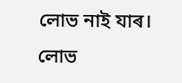লোভ নাই যাৰ। লোভ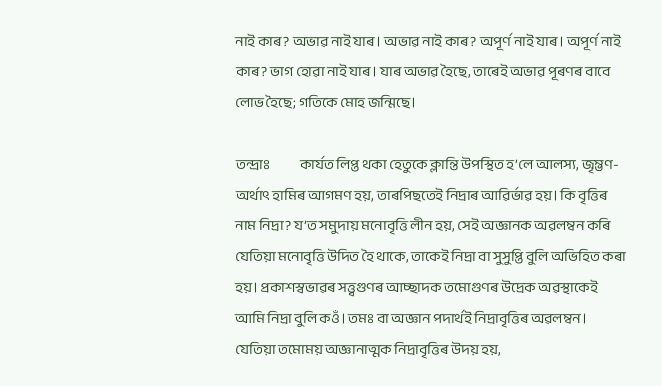নাই কাৰ? অভাৱ নাই যাৰ। অভাৱ নাই কাৰ? অপূৰ্ণ নাই যাৰ। অপূৰ্ণ নাই কাৰ? ভাগ হোৱা নাই যাৰ। যাৰ অভাৱ হৈছে, তাৰেই অভাৱ পূৰণৰ বাবে লোভ হৈছে; গতিকে মোহ জন্মিছে।

তন্দ্ৰাঃ            কাৰ্যত লিপ্ত থকা হেতুকে ক্লান্তি উপস্থিত হ’লে আলস্য, জৃম্ভণ- অৰ্থাৎ হামিৰ আগমণ হয়, তাৰপিছতেই নিদ্ৰাৰ আৱিৰ্ভাৱ হয়। কি বৃত্তিৰ নাম নিদ্ৰা? য’ত সমুদায় মনোবৃত্তি লীন হয়, সেই অজ্ঞানক অৱলম্বন কৰি যেতিয়া মনোবৃত্তি উদিত হৈ থাকে, তাকেই নিদ্ৰা বা সুসুপ্তি বুলি অভিহিত কৰা হয়। প্ৰকাশস্বভাৱৰ সত্ত্বগুণৰ আচ্ছাদক তমোগুণৰ উদ্ৰেক অৱস্থাকেই আমি নিদ্ৰা বুলি কওঁ। তমঃ বা অজ্ঞান পদাৰ্থই নিদ্ৰাবৃত্তিৰ অৱলম্বন। যেতিয়া তমোময় অজ্ঞানাত্মক নিদ্ৰাবৃত্তিৰ উদয় হয়,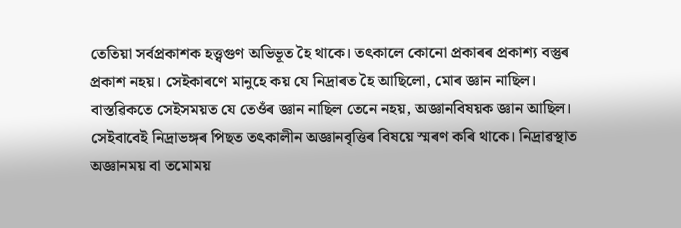তেতিয়া সৰ্বপ্ৰকাশক হত্ত্বগুণ অভিভূত হৈ থাকে। তৎকালে কোনো প্ৰকাৰৰ প্ৰকাশ্য বস্তুৰ প্ৰকাশ নহয়। সেইকাৰণে মানুহে কয় যে নিদ্ৰাৰত হৈ আছিলো, মোৰ জ্ঞান নাছিল। বাস্তৱিকতে সেইসময়ত যে তেওঁৰ জ্ঞান নাছিল তেনে নহয়, অজ্ঞানবিষয়ক জ্ঞান আছিল। সেইবাবেই নিদ্ৰাভঙ্গৰ পিছত তৎকালীন অজ্ঞানবৃত্তিৰ বিষয়ে স্মৰণ কৰি থাকে। নিদ্ৰাৱস্থাত অজ্ঞানময় বা তমোময়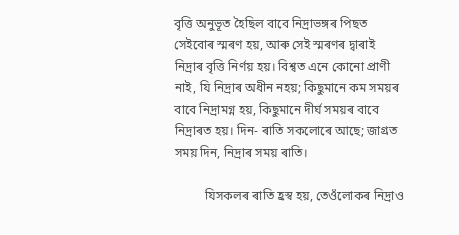বৃত্তি অনুভূত হৈছিল বাবে নিদ্ৰাভঙ্গৰ পিছত সেইবোৰ স্মৰণ হয়, আৰু সেই স্মৰণৰ দ্বাৰাই নিদ্ৰাৰ বৃত্তি নিৰ্ণয় হয়। বিশ্বত এনে কোনো প্ৰাণী নাই, যি নিদ্ৰাৰ অধীন নহয়; কিছুমানে কম সময়ৰ বাবে নিদ্ৰামগ্ন হয়, কিছুমানে দীৰ্ঘ সময়ৰ বাবে নিদ্ৰাৰত হয়। দিন- ৰাতি সকলোৰে আছে; জাগ্ৰত সময় দিন, নিদ্ৰাৰ সময় ৰাতি।

          যিসকলৰ ৰাতি হ্ৰস্ব হয়, তেওঁলোকৰ নিদ্ৰাও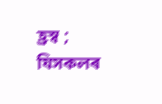হ্ৰস্ব ; যিসকলৰ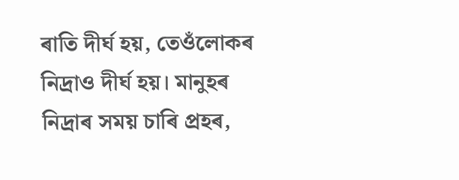ৰাতি দীৰ্ঘ হয়, তেওঁলোকৰ নিদ্ৰাও দীৰ্ঘ হয়। মানুহৰ নিদ্ৰাৰ সময় চাৰি প্ৰহৰ,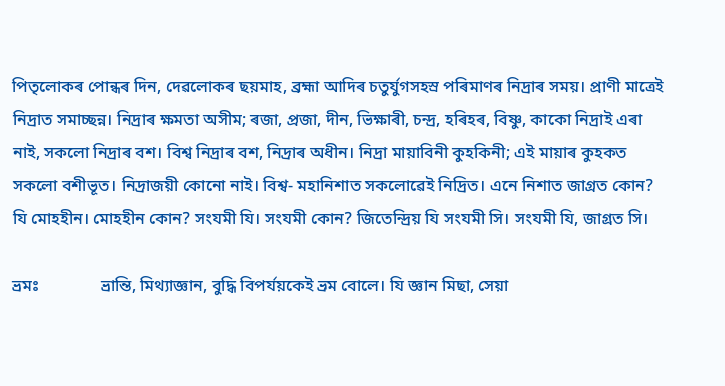পিতৃলোকৰ পোন্ধৰ দিন, দেৱলোকৰ ছয়মাহ, ব্ৰহ্মা আদিৰ চতুৰ্যুগসহস্ৰ পৰিমাণৰ নিদ্ৰাৰ সময়। প্ৰাণী মাত্ৰেই নিদ্ৰাত সমাচ্ছন্ন। নিদ্ৰাৰ ক্ষমতা অসীম; ৰজা, প্ৰজা, দীন, ভিক্ষাৰী, চন্দ্ৰ, হৰিহৰ, বিষ্ণু, কাকো নিদ্ৰাই এৰা নাই, সকলো নিদ্ৰাৰ বশ। বিশ্ব নিদ্ৰাৰ বশ, নিদ্ৰাৰ অধীন। নিদ্ৰা মায়াবিনী কুহকিনী; এই মায়াৰ কুহকত সকলো বশীভূত। নিদ্ৰাজয়ী কোনো নাই। বিশ্ব- মহানিশাত সকলোৱেই নিদ্ৰিত। এনে নিশাত জাগ্ৰত কোন? যি মোহহীন। মোহহীন কোন? সংযমী যি। সংযমী কোন? জিতেন্দ্ৰিয় যি সংযমী সি। সংযমী যি, জাগ্ৰত সি।

ভ্ৰমঃ               ভ্ৰান্তি, মিথ্যাজ্ঞান, বুদ্ধি বিপৰ্যয়কেই ভ্ৰম বোলে। যি জ্ঞান মিছা, সেয়া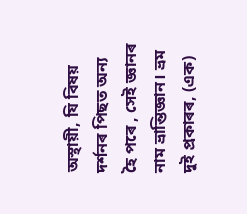অস্থায়ী, যি বিষয় দৰ্শনৰ পিছত অন্য হৈ পৰে , সেই জ্ঞানৰ নাম ভ্ৰান্তিজ্ঞান। ভ্ৰম দুই প্ৰকাৰৰ, (এক)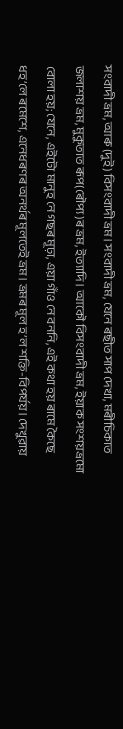সংবাদী ভ্ৰম, আৰু (দুই) বিসংবাদী ভ্ৰম। সংবাদী ভ্ৰম, যেনে ৰছীত সাপ দেখা, মৰীচিকাত জলাশয় ভ্ৰম, মুকুতাত ৰূপ(ৰৌপ্য)ৰ ভ্ৰম, ইত্যাদি। আকৌ বিসংবাদী ভ্ৰম, ইয়াক সংশয়ভ্ৰমো বোলা হয়; যেনে, এইটো মানুহ নে গছৰ মূঢ়া, এয়া গাঁও নে বননি, এই কথা হয় ৰামে কৈছে ধহ’লে ৰমেশে, এনেধৰণৰ অনৰ্থৰ মূলতেই ভ্ৰম। ভ্ৰমৰ মূল হ’ল শক্তি-বিপৰ্যয়। দেখুৱায়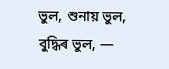ভুল, শুনায় ভুল, বুদ্ধিৰ ভুল, —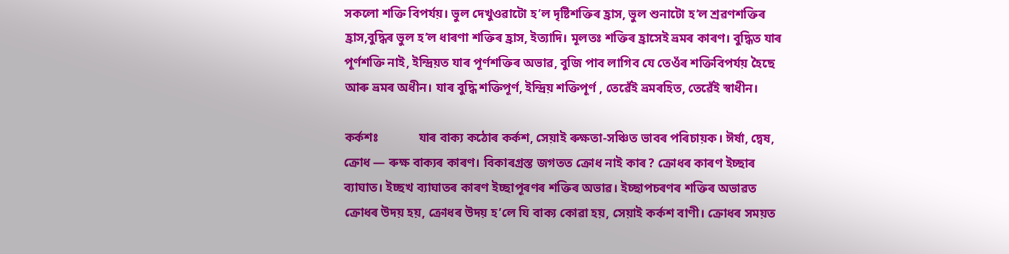সকলো শক্তি বিপৰ্যয়। ভুল দেখুওৱাটো হ’ল দৃষ্টিশক্তিৰ হ্ৰাস, ভুল শুনাটো হ’ল শ্ৰৱণশক্তিৰ হ্ৰাস,বুদ্ধিৰ ভুল হ’ল ধাৰণা শক্তিৰ হ্ৰাস, ইত্যাদি। মূলতঃ শক্তিৰ হ্ৰাসেই ভ্ৰমৰ কাৰণ। বুদ্ধিত যাৰ পূৰ্ণশক্তি নাই, ইন্দ্ৰিয়ত যাৰ পূৰ্ণশক্তিৰ অভাৱ, বুজি পাব লাগিব যে তেওঁৰ শক্তিবিপৰ্যয় হৈছে আৰু ভ্ৰমৰ অধীন। যাৰ বুদ্ধি শক্তিপূৰ্ণ, ইন্দ্ৰিয় শক্তিপূৰ্ণ , তেৱেঁই ভ্ৰমৰহিত, তেৱেঁই স্বাধীন।

কৰ্কশঃ             যাৰ বাক্য কঠোৰ কৰ্কশ, সেয়াই ৰুক্ষতা-সঞ্চিত ভাবৰ পৰিচায়ক। ঈৰ্ষা, দ্বেষ, ক্ৰোধ — ৰুক্ষ বাক্যৰ কাৰণ। বিকাৰগ্ৰস্ত জগতত ক্ৰোধ নাই কাৰ? ক্ৰোধৰ কাৰণ ইচ্ছাৰ ব্যাঘাত। ইচ্ছখ ব্যাঘাতৰ কাৰণ ইচ্ছাপূৰণৰ শক্তিৰ অভাৱ। ইচ্ছাপচৰণৰ শক্তিৰ অভাৱত ক্ৰোধৰ উদয় হয়, ক্ৰোধৰ উদয় হ’লে যি বাক্য কোৱা হয়, সেয়াই কৰ্কশ বাণী। ক্ৰোধৰ সময়ত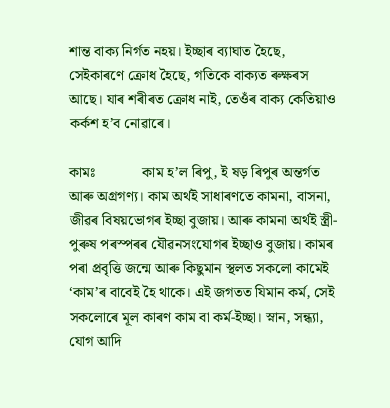শান্ত বাক্য নিৰ্গত নহয়। ইচ্ছাৰ ব্যাঘাত হৈছে, সেইকাৰণে ক্ৰোধ হৈছে, গতিকে বাক্যত ৰুক্ষৰস আছে। যাৰ শৰীৰত ক্ৰোধ নাই, তেওঁৰ বাক্য কেতিয়াও কৰ্কশ হ’ব নোৱাৰে।

কামঃ             কাম হ’ল ৰিপু, ই ষড় ৰিপুৰ অন্তৰ্গত আৰু অগ্ৰগণ্য। কাম অৰ্থই সাধাৰণতে কামনা, বাসনা, জীৱৰ বিষয়ভোগৰ ইচ্ছা বুজায়। আৰু কামনা অৰ্থই স্ত্ৰী-পুৰুষ পৰস্পৰৰ যৌৱনসংযোগৰ ইচ্ছাও বুজায়। কামৰ পৰা প্ৰবৃত্তি জন্মে আৰু কিছুমান স্থলত সকলো কামেই ‘কাম’ৰ বাবেই হৈ থাকে। এই জগতত যিমান কৰ্ম, সেই সকলোৰে মূল কাৰণ কাম বা কৰ্ম-ইচ্ছা। স্নান, সন্ধ্যা, যোগ আদি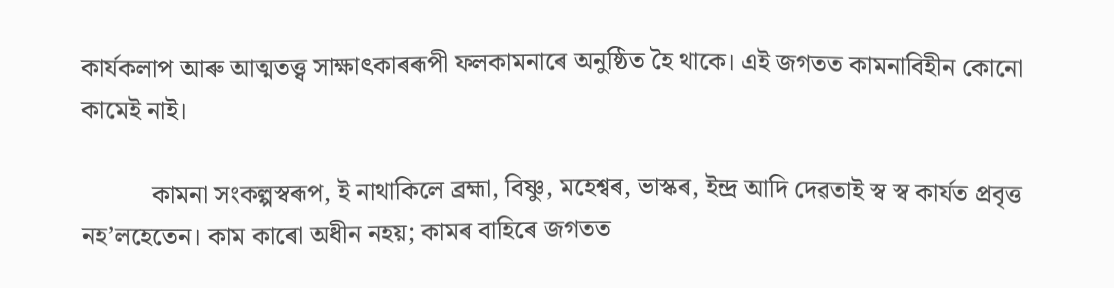কাৰ্যকলাপ আৰু আত্মতত্ত্ব সাক্ষাৎকাৰৰূপী ফলকামনাৰে অনুষ্ঠিত হৈ থাকে। এই জগতত কামনাবিহীন কোনো কামেই নাই।

           কামনা সংকল্পস্বৰূপ, ই নাথাকিলে ব্ৰহ্মা, বিষ্ণু, মহেশ্বৰ, ভাস্কৰ, ইন্দ্ৰ আদি দেৱতাই স্ব স্ব কাৰ্যত প্ৰবৃত্ত নহ’লহেতেন। কাম কাৰো অধীন নহয়; কামৰ বাহিৰে জগতত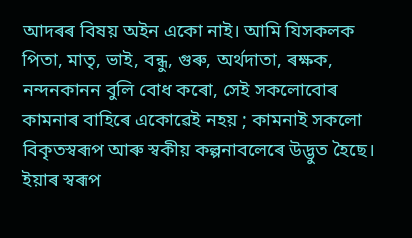আদৰৰ বিষয় অইন একো নাই। আমি যিসকলক পিতা, মাতৃ, ভাই, বন্ধু, গুৰু, অৰ্থদাতা, ৰক্ষক, নন্দনকানন বুলি বোধ কৰো, সেই সকলোবোৰ কামনাৰ বাহিৰে একোৱেই নহয় ; কামনাই সকলো বিকৃতস্বৰূপ আৰু স্বকীয় কল্পনাবলেৰে উদ্ভুত হৈছে। ইয়াৰ স্বৰূপ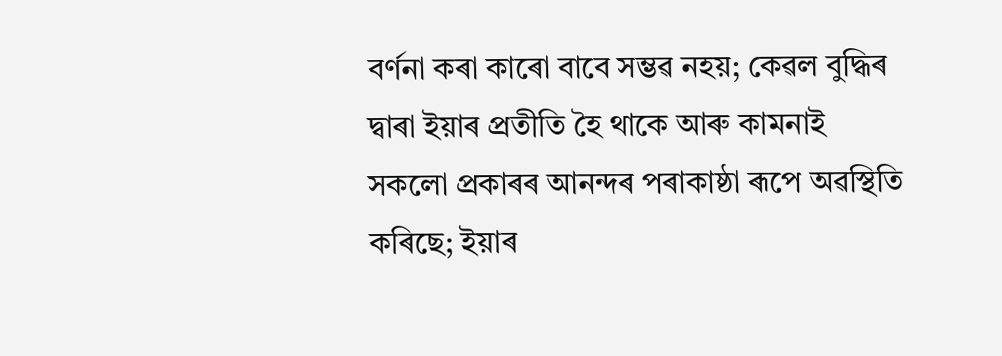বৰ্ণনা কৰা কাৰো বাবে সম্ভৱ নহয়; কেৱল বুদ্ধিৰ দ্বাৰা ইয়াৰ প্ৰতীতি হৈ থাকে আৰু কামনাই সকলো প্ৰকাৰৰ আনন্দৰ পৰাকাষ্ঠা ৰূপে অৱস্থিতি কৰিছে; ইয়াৰ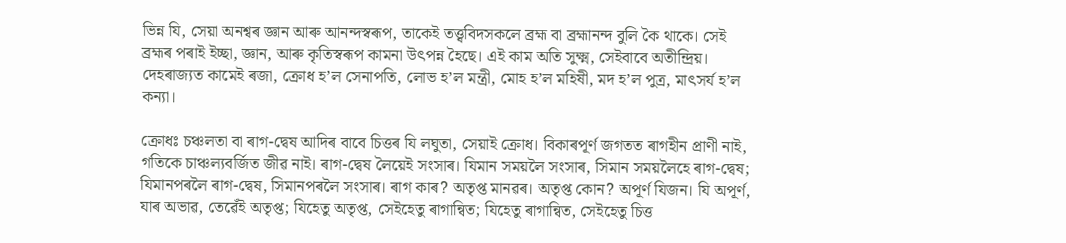ভিন্ন যি, সেয়া অনশ্বৰ জ্ঞান আৰু আনন্দস্বৰূপ, তাকেই তত্ত্ববিদসকলে ব্ৰহ্ম বা ব্ৰহ্মানন্দ বুলি কৈ থাকে। সেই ব্ৰহ্মৰ পৰাই ইচ্ছা, জ্ঞান, আৰু কৃতিস্বৰূপ কামনা উৎপন্ন হৈছে। এই কাম অতি সুক্ষ্ম, সেইবাবে অতীন্দ্ৰিয়। দেহৰাজ্যত কামেই ৰজা, ক্ৰোধ হ’ল সেনাপতি, লোভ হ’ল মন্ত্ৰী, মোহ হ’ল মহিষী, মদ হ’ল পুত্ৰ, মাৎসৰ্য হ’ল কন্যা।

ক্ৰোধঃ চঞ্চলতা বা ৰাগ-দ্বেষ আদিৰ বাবে চিত্তৰ যি লঘুতা, সেয়াই ক্ৰোধ। বিকাৰপূৰ্ণ জগতত ৰাগহীন প্ৰাণী নাই, গতিকে চাঞ্চল্যবৰ্জিত জীৱ নাই। ৰাগ-দ্বেষ লৈয়েই সংসাৰ। যিমান সময়লৈ সংসাৰ, সিমান সময়লৈহে ৰাগ-দ্বেষ; যিমানপৰলৈ ৰাগ-দ্বেষ, সিমানপৰলৈ সংসাৰ। ৰাগ কাৰ? অতৃপ্ত মানৱৰ। অতৃপ্ত কোন? অপূৰ্ণ যিজন। যি অপূৰ্ণ, যাৰ অভাৱ, তেৱেঁই অতৃপ্ত; যিহেতু অতৃপ্ত, সেইহেতু ৰাগান্বিত; যিহেতু ৰাগান্বিত, সেইহেতু চিত্ত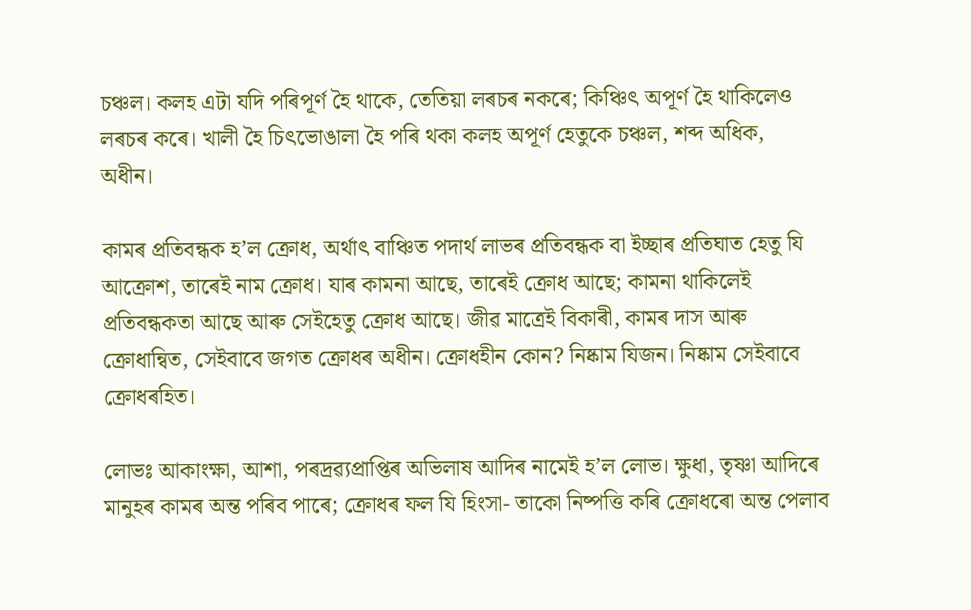চঞ্চল। কলহ এটা যদি পৰিপূৰ্ণ হৈ থাকে, তেতিয়া লৰচৰ নকৰে; কিঞ্চিৎ অপূৰ্ণ হৈ থাকিলেও লৰচৰ কৰে। খালী হৈ চিৎভোঙালা হৈ পৰি থকা কলহ অপূৰ্ণ হেতুকে চঞ্চল, শব্দ অধিক, অধীন।

কামৰ প্ৰতিবন্ধক হ’ল ক্ৰোধ, অৰ্থাৎ বাঞ্চিত পদাৰ্থ লাভৰ প্ৰতিবন্ধক বা ইচ্ছাৰ প্ৰতিঘাত হেতু যি আক্ৰোশ, তাৰেই নাম ক্ৰোধ। যাৰ কামনা আছে, তাৰেই ক্ৰোধ আছে; কামনা থাকিলেই প্ৰতিবন্ধকতা আছে আৰু সেইহেতু ক্ৰোধ আছে। জীৱ মাত্ৰেই বিকাৰী, কামৰ দাস আৰু ক্ৰোধান্বিত, সেইবাবে জগত ক্ৰোধৰ অধীন। ক্ৰোধহীন কোন? নিষ্কাম যিজন। নিষ্কাম সেইবাবে ক্ৰোধৰহিত।

লোভঃ আকাংক্ষা, আশা, পৰদ্ৰৱ্যপ্ৰাপ্তিৰ অভিলাষ আদিৰ নামেই হ’ল লোভ। ক্ষুধা, তৃষ্ণা আদিৰে মানুহৰ কামৰ অন্ত পৰিব পাৰে; ক্ৰোধৰ ফল যি হিংসা- তাকো নিষ্পত্তি কৰি ক্ৰোধৰো অন্ত পেলাব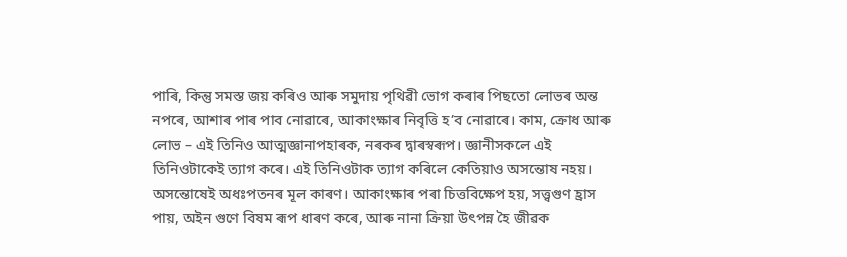পাৰি, কিন্তু সমস্ত জয় কৰিও আৰু সমুদায় পৃথিৱী ভোগ কৰাৰ পিছতো লোভৰ অন্ত নপৰে, আশাৰ পাৰ পাব নোৱাৰে, আকাংক্ষাৰ নিবৃত্তি হ’ব নোৱাৰে। কাম, ক্ৰোধ আৰু লোভ – এই তিনিও আত্মজ্ঞানাপহাৰক, নৰকৰ দ্বাৰস্বৰূপ। জ্ঞানীসকলে এই তিনিওটাকেই ত্যাগ কৰে। এই তিনিওটাক ত্যাগ কৰিলে কেতিয়াও অসন্তোষ নহয়। অসন্তোষেই অধঃপতনৰ মূল কাৰণ। আকাংক্ষাৰ পৰা চিত্তবিক্ষেপ হয়, সত্ত্বগুণ হ্ৰাস পায়, অইন গুণে বিষম ৰূপ ধাৰণ কৰে, আৰু নানা ক্ৰিয়া উৎপন্ন হৈ জীৱক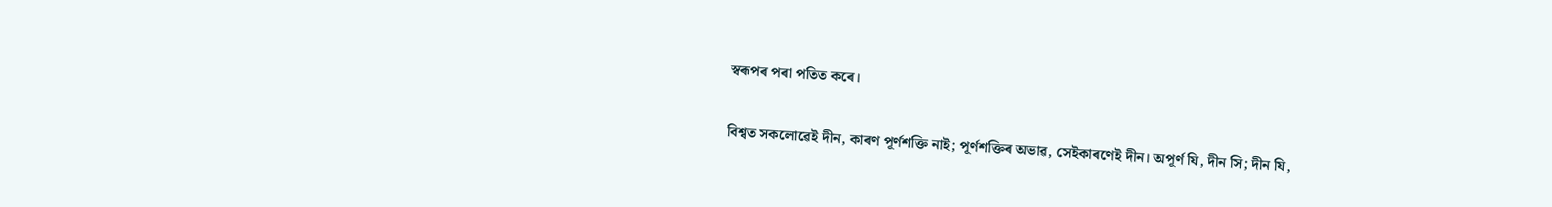স্বৰূপৰ পৰা পতিত কৰে।

বিশ্বত সকলোৱেই দীন, কাৰণ পূৰ্ণশক্তি নাই; পূৰ্ণশক্তিৰ অভাৱ, সেইকাৰণেই দীন। অপূৰ্ণ যি, দীন সি; দীন যি,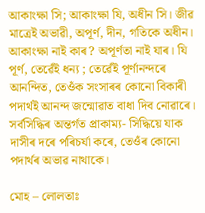আকাংক্ষা সি; আকাংক্ষা যি, অধীন সি। জীৱ মাত্ৰেই অভাৱী, অপূৰ্ণ, দীন, গতিকে অধীন। আকাংক্ষা নাই কাৰ? অপূৰ্ণতা নাই যাৰ। যি পূৰ্ণ, তেৱেঁই ধন্য ; তেৱেঁই পূৰ্ণানন্দৰে আনন্দিত, তেওঁক সংসাৰৰ কোনো বিকাৰী পদাৰ্থই আনন্দ জন্মোৱাত বাধা দিব নোৱাৰে। সৰ্বসিদ্ধিৰ অন্তৰ্গত প্ৰাকাম্য- সিদ্ধিয়ে যাক দাসীৰ দৰে পৰিচৰ্যা কৰে, তেওঁৰ কোনো পদাৰ্থৰ অভাৱ নাথাকে।

মোহ – লোলতাঃ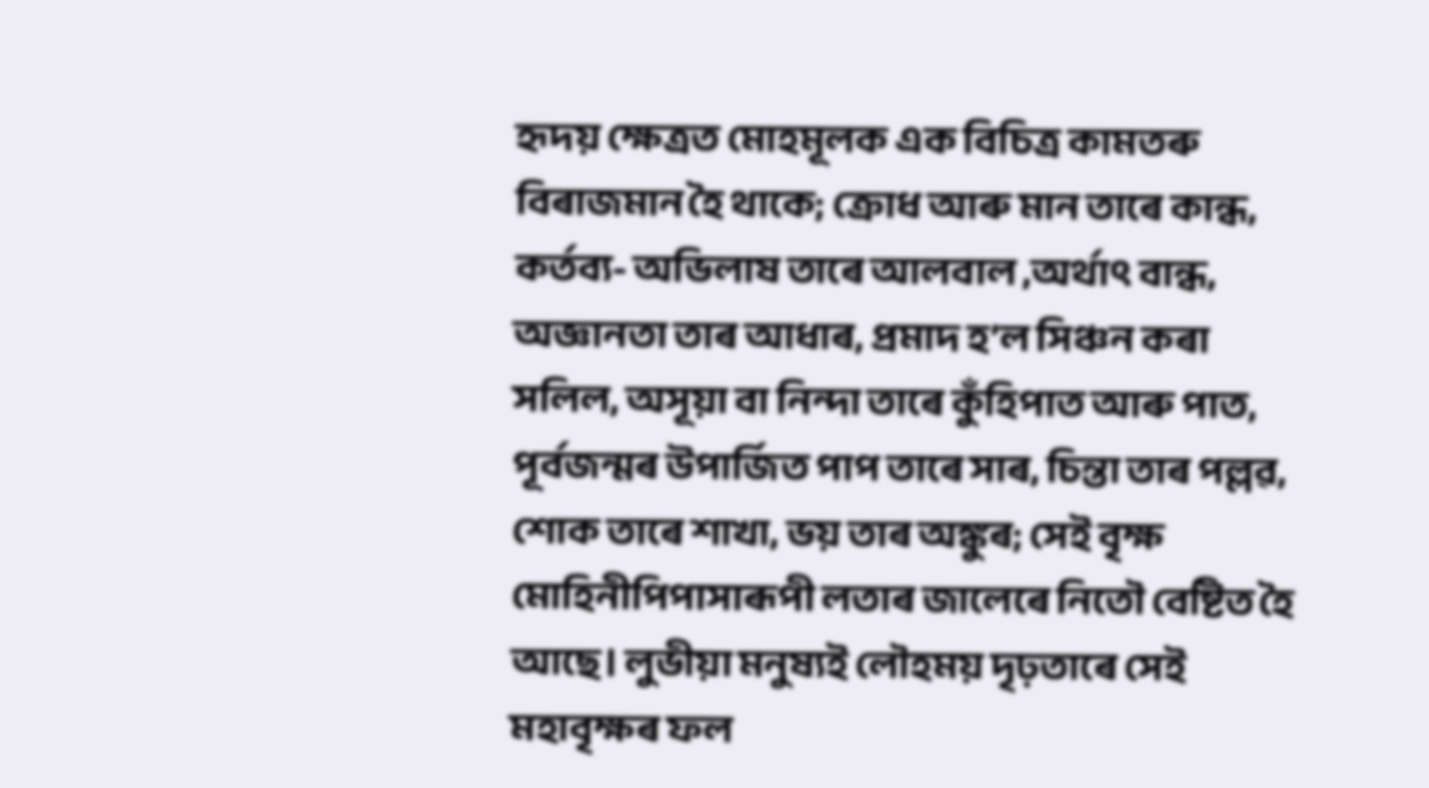হৃদয় ক্ষেত্ৰত মোহমূলক এক বিচিত্ৰ কামতৰু বিৰাজমান হৈ থাকে; ক্ৰোধ আৰু মান তাৰে কান্ধ, কৰ্তব্য- অভিলাষ তাৰে আলবাল ,অৰ্থাৎ বান্ধ, অজ্ঞানতা তাৰ আধাৰ, প্ৰমাদ হ’ল সিঞ্চন কৰা সলিল, অসূয়া বা নিন্দা তাৰে কুঁহিপাত আৰু পাত, পূৰ্বজন্মৰ উপাৰ্জিত পাপ তাৰে সাৰ, চিন্তা তাৰ পল্লৱ, শোক তাৰে শাখা, ভয় তাৰ অঙ্কুৰ; সেই বৃক্ষ মোহিনীপিপাসাৰূপী লতাৰ জালেৰে নিতৌ বেষ্টিত হৈ আছে। লুভীয়া মনুষ্যই লৌহময় দৃঢ়তাৰে সেই মহাবৃক্ষৰ ফল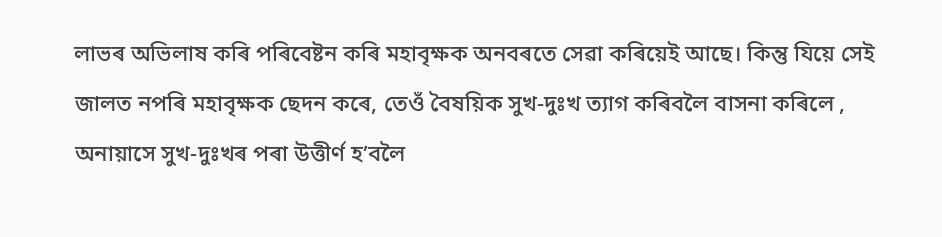লাভৰ অভিলাষ কৰি পৰিবেষ্টন কৰি মহাবৃক্ষক অনবৰতে সেৱা কৰিয়েই আছে। কিন্তু যিয়ে সেই জালত নপৰি মহাবৃক্ষক ছেদন কৰে, তেওঁ বৈষয়িক সুখ-দুঃখ ত্যাগ কৰিবলৈ বাসনা কৰিলে , অনায়াসে সুখ-দুঃখৰ পৰা উত্তীৰ্ণ হ’বলৈ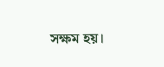সক্ষম হয়।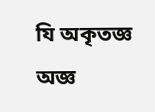যি অকৃতজ্ঞ অজ্ঞ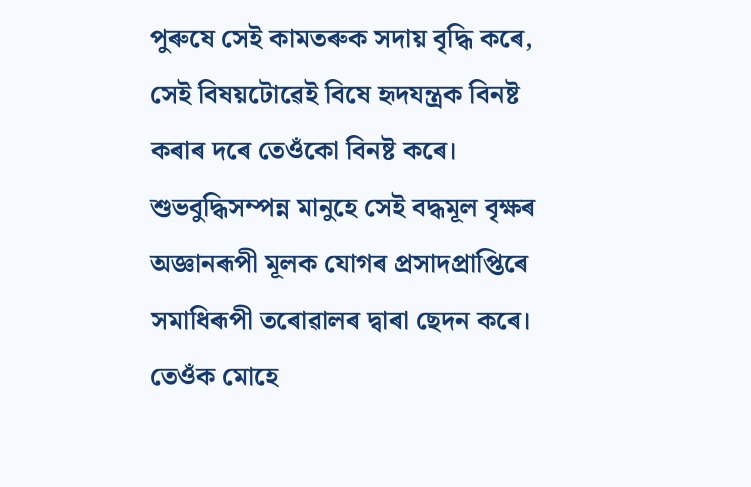পুৰুষে সেই কামতৰুক সদায় বৃদ্ধি কৰে, সেই বিষয়টোৱেই বিষে হৃদযন্ত্ৰক বিনষ্ট কৰাৰ দৰে তেওঁকো বিনষ্ট কৰে। শুভবুদ্ধিসম্পন্ন মানুহে সেই বদ্ধমূল বৃক্ষৰ অজ্ঞানৰূপী মূলক যোগৰ প্ৰসাদপ্ৰাপ্তিৰে সমাধিৰূপী তৰোৱালৰ দ্বাৰা ছেদন কৰে। তেওঁক মোহে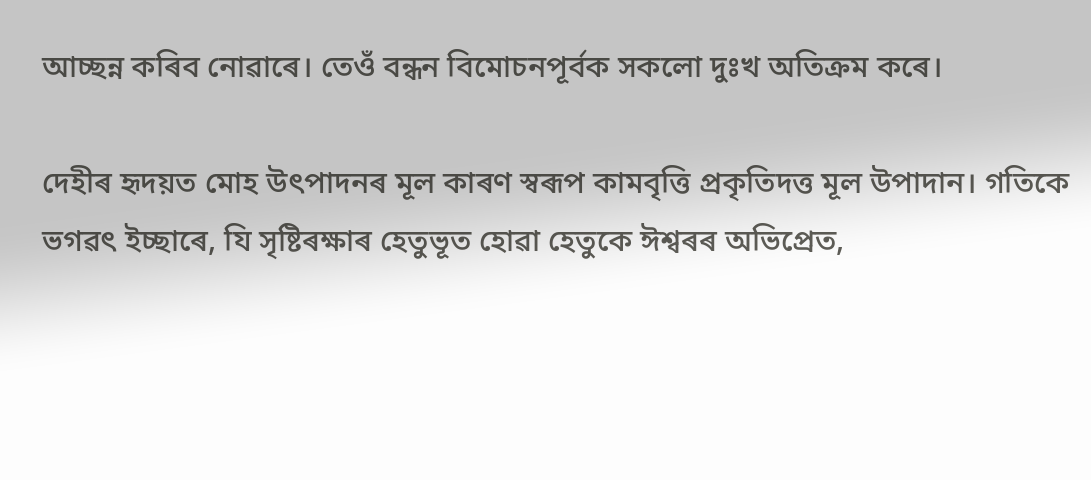আচ্ছন্ন কৰিব নোৱাৰে। তেওঁ বন্ধন বিমোচনপূৰ্বক সকলো দুঃখ অতিক্ৰম কৰে।

দেহীৰ হৃদয়ত মোহ উৎপাদনৰ মূল কাৰণ স্বৰূপ কামবৃত্তি প্ৰকৃতিদত্ত মূল উপাদান। গতিকে ভগৱৎ ইচ্ছাৰে, যি সৃষ্টিৰক্ষাৰ হেতুভূত হোৱা হেতুকে ঈশ্বৰৰ অভিপ্ৰেত,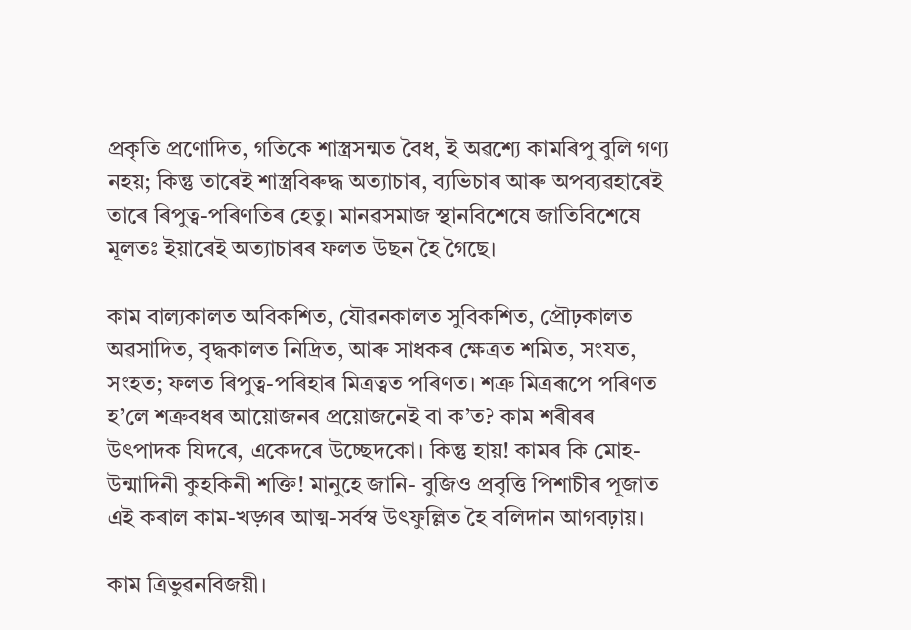প্ৰকৃতি প্ৰণোদিত, গতিকে শাস্ত্ৰসন্মত বৈধ, ই অৱশ্যে কামৰিপু বুলি গণ্য নহয়; কিন্তু তাৰেই শাস্ত্ৰবিৰুদ্ধ অত্যাচাৰ, ব্যভিচাৰ আৰু অপব্যৱহাৰেই তাৰে ৰিপুত্ব-পৰিণতিৰ হেতু। মানৱসমাজ স্থানবিশেষে জাতিবিশেষে মূলতঃ ইয়াৰেই অত্যাচাৰৰ ফলত উছন হৈ গৈছে।

কাম বাল্যকালত অবিকশিত, যৌৱনকালত সুবিকশিত, প্ৰৌঢ়কালত অৱসাদিত, বৃদ্ধকালত নিদ্ৰিত, আৰু সাধকৰ ক্ষেত্ৰত শমিত, সংযত, সংহত; ফলত ৰিপুত্ব-পৰিহাৰ মিত্ৰত্বত পৰিণত। শত্ৰু মিত্ৰৰূপে পৰিণত হ’লে শত্ৰুবধৰ আয়োজনৰ প্ৰয়োজনেই বা ক’ত? কাম শৰীৰৰ উৎপাদক যিদৰে, একেদৰে উচ্ছেদকো। কিন্তু হায়! কামৰ কি মোহ-উন্মাদিনী কুহকিনী শক্তি! মানুহে জানি- বুজিও প্ৰবৃত্তি পিশাচীৰ পূজাত এই কৰাল কাম-খড়্গৰ আত্ম-সৰ্বস্ব উৎফুল্লিত হৈ বলিদান আগবঢ়ায়।

কাম ত্ৰিভুৱনবিজয়ী।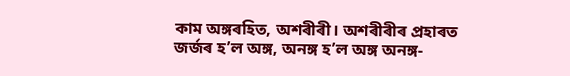কাম অঙ্গৰহিত, অশৰীৰী। অশৰীৰীৰ প্ৰহাৰত জৰ্জৰ হ’ল অঙ্গ, অনঙ্গ হ’ল অঙ্গ অনঙ্গ-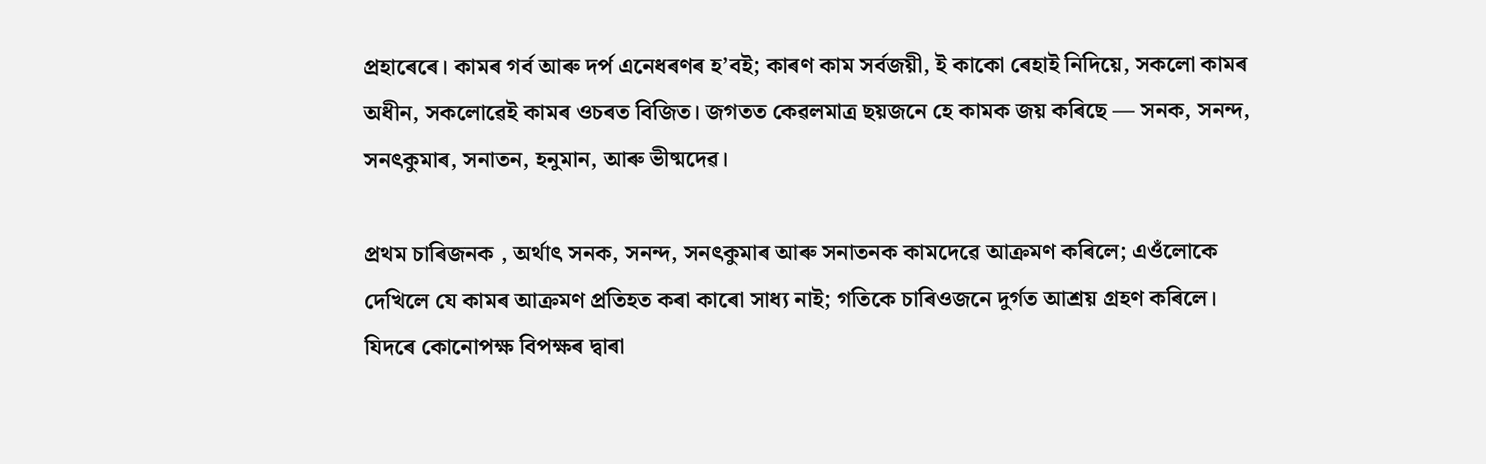প্ৰহাৰেৰে। কামৰ গৰ্ব আৰু দৰ্প এনেধৰণৰ হ’বই; কাৰণ কাম সৰ্বজয়ী, ই কাকো ৰেহাই নিদিয়ে, সকলো কামৰ অধীন, সকলোৱেই কামৰ ওচৰত বিজিত। জগতত কেৱলমাত্ৰ ছয়জনে হে কামক জয় কৰিছে — সনক, সনন্দ, সনৎকুমাৰ, সনাতন, হনুমান, আৰু ভীষ্মদেৱ।

প্ৰথম চাৰিজনক , অৰ্থাৎ সনক, সনন্দ, সনৎকুমাৰ আৰু সনাতনক কামদেৱে আক্ৰমণ কৰিলে; এওঁলোকে দেখিলে যে কামৰ আক্ৰমণ প্ৰতিহত কৰা কাৰো সাধ্য নাই; গতিকে চাৰিওজনে দুৰ্গত আশ্ৰয় গ্ৰহণ কৰিলে। যিদৰে কোনোপক্ষ বিপক্ষৰ দ্বাৰা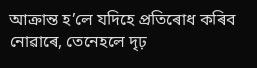আক্ৰান্ত হ’লে যদিহে প্ৰতিৰোধ কৰিব নোৱাৰে, তেনেহলে দৃঢ়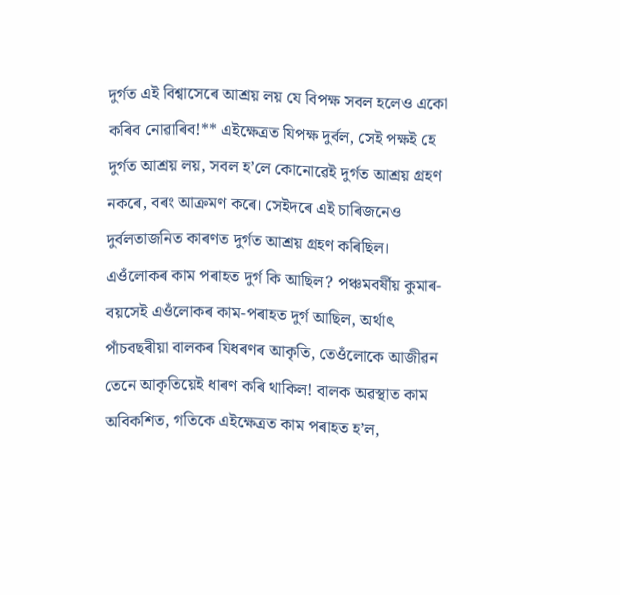দুৰ্গত এই বিশ্বাসেৰে আশ্ৰয় লয় যে বিপক্ষ সবল হলেও একো কৰিব নোৱাৰিব!** এইক্ষেত্ৰত যিপক্ষ দুৰ্বল, সেই পক্ষই হে দুৰ্গত আশ্ৰয় লয়, সবল হ’লে কোনোৱেই দুৰ্গত আশ্ৰয় গ্ৰহণ নকৰে, বৰং আক্ৰমণ কৰে। সেইদৰে এই চাৰিজনেও দুৰ্বলতাজনিত কাৰণত দুৰ্গত আশ্ৰয় গ্ৰহণ কৰিছিল। এওঁলোকৰ কাম পৰাহত দুৰ্গ কি আছিল? পঞ্চমবৰ্ষীয় কুমাৰ-বয়সেই এওঁলোকৰ কাম-পৰাহত দুৰ্গ আছিল, অৰ্থাৎ পাঁচবছৰীয়া বালকৰ যিধৰণৰ আকৃতি, তেওঁলোকে আজীৱন তেনে আকৃতিয়েই ধাৰণ কৰি থাকিল! বালক অৱস্থাত কাম অবিকশিত, গতিকে এইক্ষেত্ৰত কাম পৰাহত হ’ল,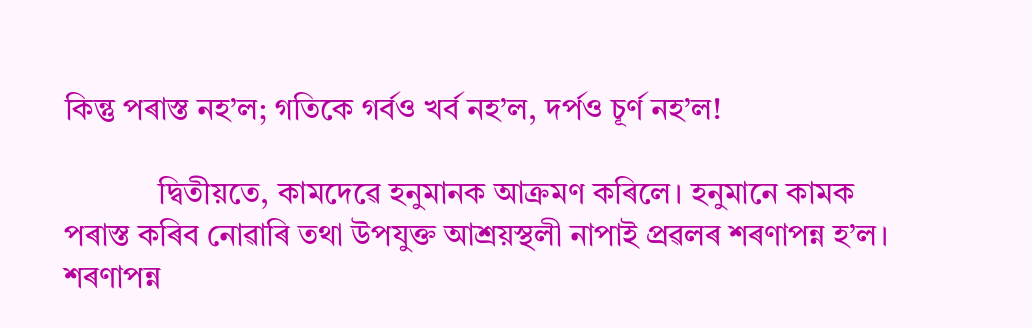কিন্তু পৰাস্ত নহ’ল; গতিকে গৰ্বও খৰ্ব নহ’ল, দৰ্পও চূৰ্ণ নহ’ল!

            দ্বিতীয়তে, কামদেৱে হনুমানক আক্ৰমণ কৰিলে। হনুমানে কামক পৰাস্ত কৰিব নোৱাৰি তথা উপযুক্ত আশ্ৰয়স্থলী নাপাই প্ৰৱলৰ শৰণাপন্ন হ’ল। শৰণাপন্ন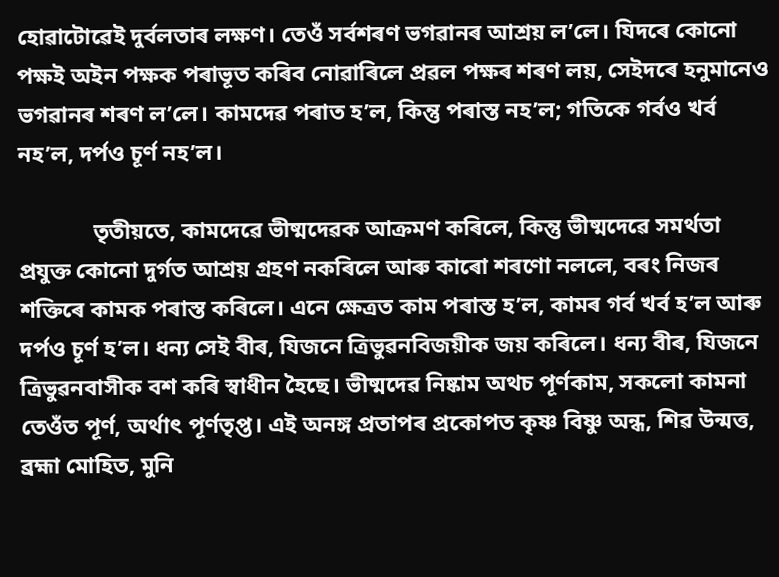হোৱাটোৱেই দুৰ্বলতাৰ লক্ষণ। তেওঁ সৰ্বশৰণ ভগৱানৰ আশ্ৰয় ল’লে। যিদৰে কোনো পক্ষই অইন পক্ষক পৰাভূত কৰিব নোৱাৰিলে প্ৰৱল পক্ষৰ শৰণ লয়, সেইদৰে হনুমানেও ভগৱানৰ শৰণ ল’লে। কামদেৱ পৰাত হ’ল, কিন্তু পৰাস্ত নহ’ল; গতিকে গৰ্বও খৰ্ব নহ’ল, দৰ্পও চূৰ্ণ নহ’ল।

             তৃতীয়তে, কামদেৱে ভীষ্মদেৱক আক্ৰমণ কৰিলে, কিন্তু ভীষ্মদেৱে সমৰ্থতা প্ৰযুক্ত কোনো দুৰ্গত আশ্ৰয় গ্ৰহণ নকৰিলে আৰু কাৰো শৰণো নললে, বৰং নিজৰ শক্তিৰে কামক পৰাস্ত কৰিলে। এনে ক্ষেত্ৰত কাম পৰাস্ত হ’ল, কামৰ গৰ্ব খৰ্ব হ’ল আৰু দৰ্পও চূৰ্ণ হ’ল। ধন্য সেই বীৰ, যিজনে ত্ৰিভুৱনবিজয়ীক জয় কৰিলে। ধন্য বীৰ, যিজনে ত্ৰিভুৱনবাসীক বশ কৰি স্বাধীন হৈছে। ভীষ্মদেৱ নিষ্কাম অথচ পূৰ্ণকাম, সকলো কামনা তেওঁত পূৰ্ণ, অৰ্থাৎ পূৰ্ণতৃপ্ত। এই অনঙ্গ প্ৰতাপৰ প্ৰকোপত কৃষ্ণ বিষ্ণু অন্ধ, শিৱ উন্মত্ত, ব্ৰহ্মা মোহিত, মুনি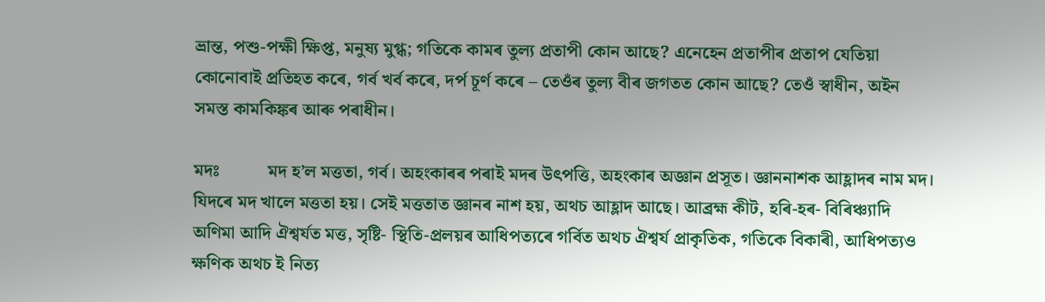ভ্ৰান্ত, পশু-পক্ষী ক্ষিপ্ত, মনুষ্য মুগ্ধ; গতিকে কামৰ তুল্য প্ৰতাপী কোন আছে? এনেহেন প্ৰতাপীৰ প্ৰতাপ যেতিয়া কোনোবাই প্ৰতিহত কৰে, গৰ্ব খৰ্ব কৰে, দৰ্প চূৰ্ণ কৰে – তেওঁৰ তুল্য বীৰ জগতত কোন আছে? তেওঁ স্বাধীন, অইন সমস্ত কামকিঙ্কৰ আৰু পৰাধীন।

মদঃ           মদ হ’ল মত্ততা, গৰ্ব। অহংকাৰৰ পৰাই মদৰ উৎপত্তি, অহংকাৰ অজ্ঞান প্ৰসূত। জ্ঞাননাশক আহ্লাদৰ নাম মদ। যিদৰে মদ খালে মত্ততা হয়। সেই মত্ততাত জ্ঞানৰ নাশ হয়, অথচ আহ্লাদ আছে। আব্ৰহ্ম কীট, হৰি-হৰ- বিৰিঞ্চ্যাদি অণিমা আদি ঐশ্বৰ্যত মত্ত, সৃষ্টি- স্থিতি-প্ৰলয়ৰ আধিপত্যৰে গৰ্বিত অথচ ঐশ্বৰ্য প্ৰাকৃতিক, গতিকে বিকাৰী, আধিপত্যও ক্ষণিক অথচ ই নিত্য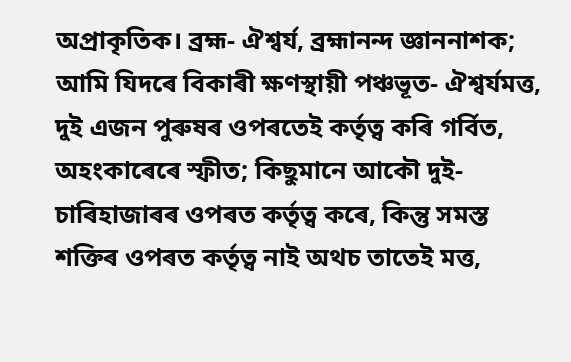অপ্ৰাকৃতিক। ব্ৰহ্ম- ঐশ্বৰ্য, ব্ৰহ্মানন্দ জ্ঞাননাশক; আমি যিদৰে বিকাৰী ক্ষণস্থায়ী পঞ্চভূত- ঐশ্বৰ্যমত্ত, দুই এজন পুৰুষৰ ওপৰতেই কৰ্তৃত্ব কৰি গৰ্বিত, অহংকাৰেৰে স্ফীত; কিছুমানে আকৌ দুই-চাৰিহাজাৰৰ ওপৰত কৰ্তৃত্ব কৰে, কিন্তু সমস্ত শক্তিৰ ওপৰত কৰ্তৃত্ব নাই অথচ তাতেই মত্ত,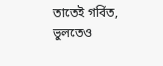তাতেই গৰ্বিত, ভুলতেও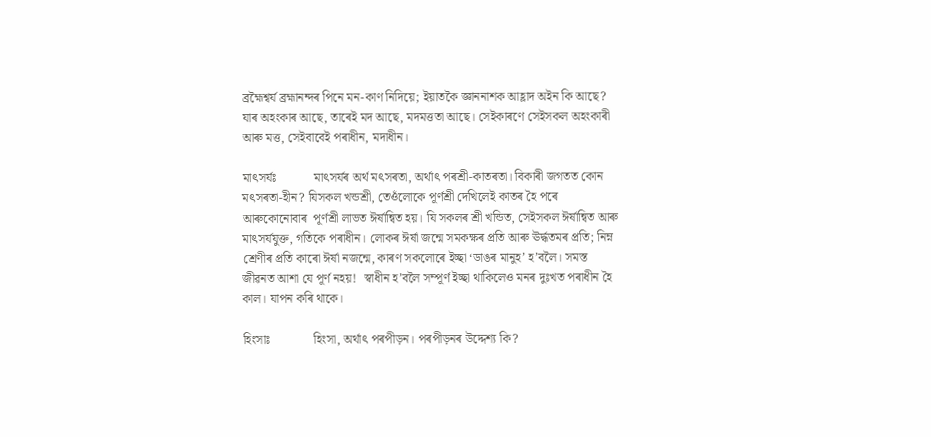ব্ৰহ্মৈশ্বৰ্য ব্ৰহ্মানন্দৰ পিনে মন-কাণ নিদিয়ে; ইয়াতকৈ জ্ঞাননাশক আহ্লাদ অইন কি আছে? যাৰ অহংকাৰ আছে, তাৰেই মদ আছে, মদমত্ততা আছে। সেইকাৰণে সেইসকল অহংকাৰী আৰু মত্ত, সেইবাবেই পৰাধীন, মদাধীন।

মাৎসৰ্যঃ            মাৎসৰ্যৰ অৰ্থ মৎসৰতা, অৰ্থাৎ পৰশ্ৰী-কাতৰতা। বিকাৰী জগতত কোন মৎসৰতা-হীন? যিসকল খন্ডশ্ৰী, তেওঁলোকে পূৰ্ণশ্ৰী দেখিলেই কাতৰ হৈ পৰে আৰুকোনোবাৰ  পূৰ্ণশ্ৰী লাভত ঈৰ্ষান্বিত হয়। যি সকলৰ শ্ৰী খন্ডিত, সেইসকল ঈৰ্ষান্বিত আৰু মাৎসৰ্যযুক্ত, গতিকে পৰাধীন। লোকৰ ঈৰ্ষা জন্মে সমকক্ষৰ প্ৰতি আৰু ঊৰ্দ্ধতমৰ প্ৰতি; নিম্ন শ্ৰেণীৰ প্ৰতি কাৰো ঈৰ্ষা নজন্মে, কাৰণ সকলোৰে ইচ্ছা ‘ডাঙৰ মানুহ’ হ’বলৈ। সমস্ত জীৱনত আশা যে পূৰ্ণ নহয়!  স্বাধীন হ’বলৈ সম্পূৰ্ণ ইচ্ছা থাকিলেও মনৰ দুঃখত পৰাধীন হৈ কাল। যাপন কৰি থাকে।

হিংসাঃ              হিংসা, অৰ্থাৎ পৰপীড়ন। পৰপীড়নৰ উদ্দেশ্য কি?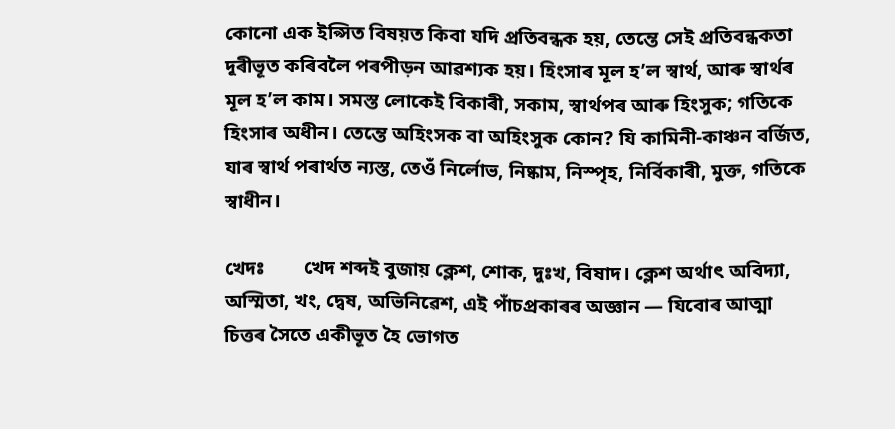কোনো এক ইপ্সিত বিষয়ত কিবা যদি প্ৰতিবন্ধক হয়, তেন্তে সেই প্ৰতিবন্ধকতা দূৰীভূত কৰিবলৈ পৰপীড়ন আৱশ্যক হয়। হিংসাৰ মূল হ’ল স্বাৰ্থ, আৰু স্বাৰ্থৰ মূল হ’ল কাম। সমস্ত লোকেই বিকাৰী, সকাম, স্বাৰ্থপৰ আৰু হিংসুক; গতিকে হিংসাৰ অধীন। তেন্তে অহিংসক বা অহিংসুক কোন? যি কামিনী-কাঞ্চন বৰ্জিত, যাৰ স্বাৰ্থ পৰাৰ্থত ন্যস্ত, তেওঁ নিৰ্লোভ, নিষ্কাম, নিস্পৃহ, নিৰ্বিকাৰী, মুক্ত, গতিকে স্বাধীন।

খেদঃ        খেদ শব্দই বুজায় ক্লেশ, শোক, দুঃখ, বিষাদ। ক্লেশ অৰ্থাৎ অবিদ্যা, অস্মিতা, খং, দ্বেষ, অভিনিৱেশ, এই পাঁচপ্ৰকাৰৰ অজ্ঞান — যিবোৰ আত্মা চিত্তৰ সৈতে একীভূত হৈ ভোগত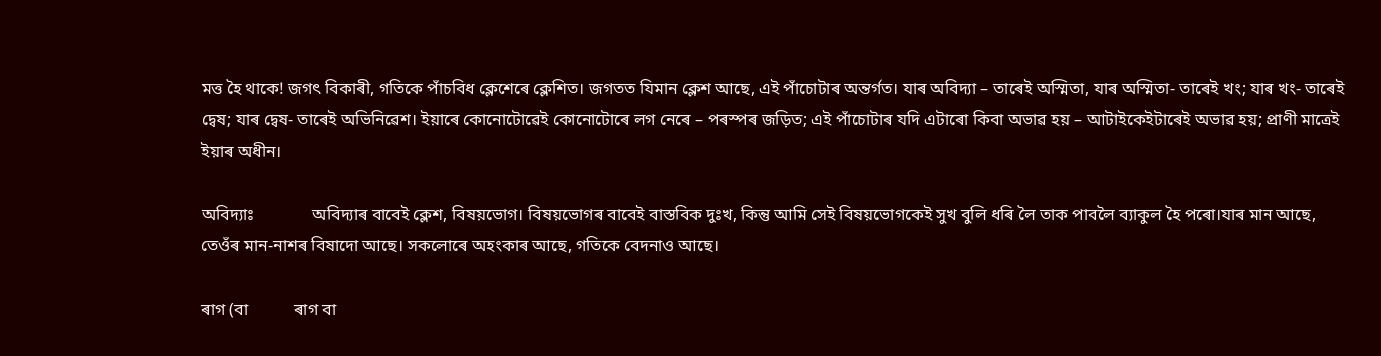মত্ত হৈ থাকে! জগৎ বিকাৰী, গতিকে পাঁচবিধ ক্লেশেৰে ক্লেশিত। জগতত যিমান ক্লেশ আছে, এই পাঁচোটাৰ অন্তৰ্গত। যাৰ অবিদ্যা – তাৰেই অস্মিতা, যাৰ অস্মিতা- তাৰেই খং; যাৰ খং- তাৰেই দ্বেষ; যাৰ দ্বেষ- তাৰেই অভিনিৱেশ। ইয়াৰে কোনোটোৱেই কোনোটোৰে লগ নেৰে – পৰস্পৰ জড়িত; এই পাঁচোটাৰ যদি এটাৰো কিবা অভাৱ হয় – আটাইকেইটাৰেই অভাৱ হয়; প্ৰাণী মাত্ৰেই ইয়াৰ অধীন।

অবিদ্যাঃ              অবিদ্যাৰ বাবেই ক্লেশ, বিষয়ভোগ। বিষয়ভোগৰ বাবেই বাস্তবিক দুঃখ, কিন্তু আমি সেই বিষয়ভোগকেই সুখ বুলি ধৰি লৈ তাক পাবলৈ ব্যাকুল হৈ পৰো।যাৰ মান আছে, তেওঁৰ মান-নাশৰ বিষাদো আছে। সকলোৰে অহংকাৰ আছে, গতিকে বেদনাও আছে।

ৰাগ (বা           ৰাগ বা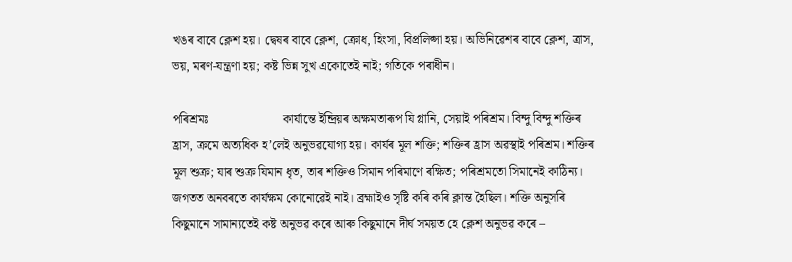খঙৰ বাবে ক্লেশ হয়। দ্বেষৰ বাবে ক্লেশ, ক্ৰোধ, হিংসা, বিপ্ৰলিপ্সা হয়। অভিনিৱেশৰ বাবে ক্লেশ, ত্ৰাস, ভয়, মৰণ-যন্ত্ৰণা হয়; কষ্ট ভিন্ন সুখ একোতেই নাই; গতিকে পৰাধীন।

পৰিশ্ৰমঃ                        কাৰ্যান্তে ইন্দ্ৰিয়ৰ অক্ষমতাৰূপ যি গ্লানি, সেয়াই পৰিশ্ৰম। বিন্দু বিন্দু শক্তিৰ হ্ৰাস, ক্ৰমে অত্যধিক হ’লেই অনুভৱযোগ্য হয়। কাৰ্যৰ মূল শক্তি; শক্তিৰ হ্ৰাস অৱস্থাই পৰিশ্ৰম। শক্তিৰ মূল শুক্ৰ; যাৰ শুক্ৰ যিমান ধৃত, তাৰ শক্তিও সিমান পৰিমাণে ৰক্ষিত; পৰিশ্ৰমতো সিমানেই কাঠিন্য। জগতত অনবৰতে কাৰ্যক্ষম কোনোৱেই নাই। ব্ৰহ্মাইও সৃষ্টি কৰি কৰি ক্লান্ত হৈছিল। শক্তি অনুসৰি কিছুমানে সামান্যতেই কষ্ট অনুভৱ কৰে আৰু কিছুমানে দীৰ্ঘ সময়ত হে ক্লেশ অনুভৱ কৰে –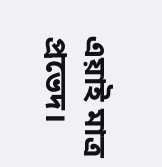এয়াই মাত্ৰ প্ৰভেদ।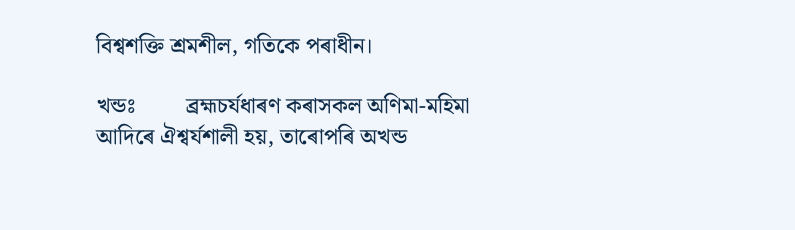বিশ্বশক্তি শ্ৰমশীল, গতিকে পৰাধীন।

খন্ডঃ         ব্ৰহ্মচৰ্যধাৰণ কৰাসকল অণিমা-মহিমা আদিৰে ঐশ্বৰ্যশালী হয়, তাৰোপৰি অখন্ড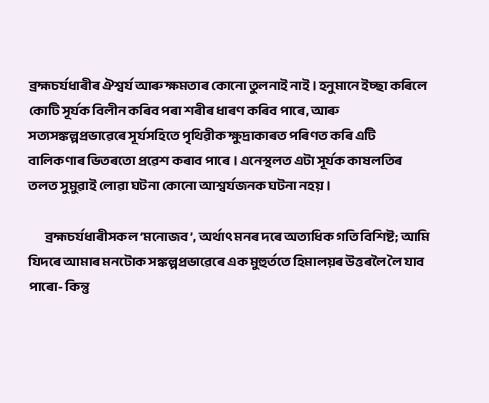ব্ৰহ্মচৰ্যধাৰীৰ ঐশ্বৰ্য আৰু ক্ষমতাৰ কোনো তুলনাই নাই। হনুমানে ইচ্ছা কৰিলে কোটি সূৰ্যক বিলীন কৰিব পৰা শৰীৰ ধাৰণ কৰিব পাৰে, আৰু সত্যসঙ্কল্পপ্ৰভাৱেৰে সূৰ্যসহিতে পৃথিৱীক ক্ষুদ্ৰাকাৰত পৰিণত কৰি এটি বালিকণাৰ ভিতৰতো প্ৰৱেশ কৰাব পাৰে। এনেস্থলত এটা সূৰ্যক কাষলতিৰ তলত সুমুৱাই লোৱা ঘটনা কোনো আশ্বৰ্যজনক ঘটনা নহয়।

        ব্ৰহ্মচৰ্যধাৰীসকল ‘মনোজব’, অৰ্থাৎ মনৰ দৰে অত্যধিক গতি বিশিষ্ট; আমি যিদৰে আমাৰ মনটোক সঙ্কল্পপ্ৰভাৱেৰে এক মুহুৰ্ততে হিমালয়ৰ উত্তৰলৈ লৈ যাব পাৰো- কিন্তু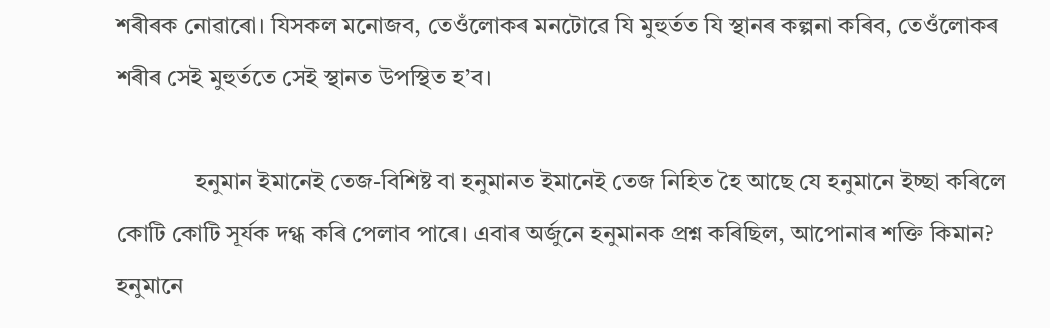শৰীৰক নোৱাৰো। যিসকল মনোজব, তেওঁলোকৰ মনটোৱে যি মুহুৰ্তত যি স্থানৰ কল্পনা কৰিব, তেওঁলোকৰ শৰীৰ সেই মুহুৰ্ততে সেই স্থানত উপস্থিত হ’ব।

             হনুমান ইমানেই তেজ-বিশিষ্ট বা হনুমানত ইমানেই তেজ নিহিত হৈ আছে যে হনুমানে ইচ্ছা কৰিলে কোটি কোটি সূৰ্যক দগ্ধ কৰি পেলাব পাৰে। এবাৰ অৰ্জুনে হনুমানক প্ৰশ্ন কৰিছিল, আপোনাৰ শক্তি কিমান? হনুমানে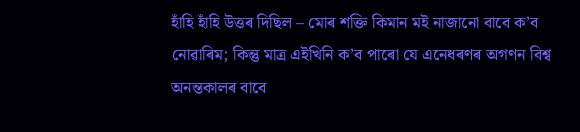হাঁহি হাঁহি উত্তৰ দিছিল – মোৰ শক্তি কিমান মই নাজানো বাবে ক’ব নোৱাৰিম; কিন্তু মাত্ৰ এইখিনি ক’ব পাৰো যে এনেধৰণৰ অগণন বিশ্ব অনন্তকালৰ বাবে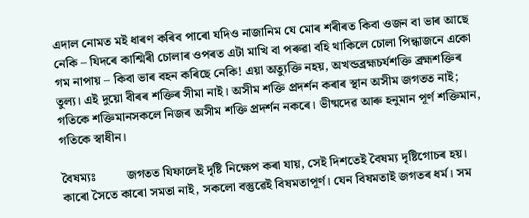এদাল নোমত মই ধাৰণ কৰিব পাৰো যদিও নাজানিম যে মোৰ শৰীৰত কিবা ওজন বা ভাৰ আছে নেকি – যিদৰে কাশ্মিৰী চোলাৰ ওপৰত এটা মাখি বা পৰুৱা বহি থাকিলে চোলা পিন্ধাজনে একো গম নাপায় – কিবা ভাৰ বহন কৰিছে নেকি! এয়া অত্যুক্তি নহয়, অখন্ডব্ৰহ্মচৰ্যশক্তি ব্ৰহ্মশক্তিৰ তুল্য। এই দুয়ো বীৰৰ শক্তিৰ সীমা নাই। অসীম শক্তি প্ৰদৰ্শন কৰাৰ স্থান অসীম জগতত নাই; গতিকে শক্তিমানসকলে নিজৰ অসীম শক্তি প্ৰদৰ্শন নকৰে। ভীষ্মদেৱ আৰু হনুমান পূৰ্ণ শক্তিমান, গতিকে স্বাধীন।

বৈষম্যঃ          জগতত যিফালেই দৃষ্টি নিক্ষেপ কৰা যায়, সেই দিশতেই বৈষম্য দৃষ্টিগোচৰ হয়। কাৰো সৈতে কাৰো সমতা নাই, সকলো বস্তুৱেই বিষমতাপূৰ্ণ। যেন বিষমতাই জগতৰ ধৰ্ম। সম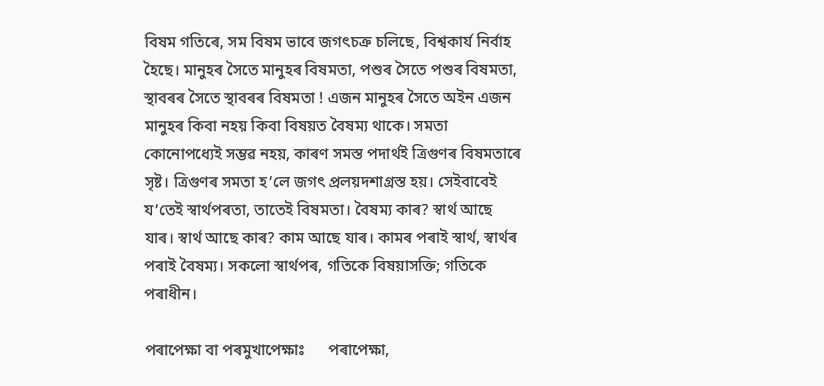বিষম গতিৰে, সম বিষম ভাবে জগৎচক্ৰ চলিছে, বিশ্বকাৰ্য নিৰ্বাহ হৈছে। মানুহৰ সৈতে মানুহৰ বিষমতা, পশুৰ সৈতে পশুৰ বিষমতা, স্থাবৰৰ সৈতে স্থাবৰৰ বিষমতা ! এজন মানুহৰ সৈতে অইন এজন মানুহৰ কিবা নহয় কিবা বিষয়ত বৈষম্য থাকে। সমতা কোনোপধ্যেই সম্ভৱ নহয়, কাৰণ সমস্ত পদাৰ্থই ত্ৰিগুণৰ বিষমতাৰে সৃষ্ট। ত্ৰিগুণৰ সমতা হ’লে জগৎ‌ প্ৰলয়দশাগ্ৰস্ত হয়। সেইবাবেই য’তেই স্বাৰ্থপৰতা, তাতেই বিষমতা। বৈষম্য কাৰ? স্বাৰ্থ আছে যাৰ। স্বাৰ্থ আছে কাৰ? কাম আছে যাৰ। কামৰ পৰাই স্বাৰ্থ, স্বাৰ্থৰ পৰাই বৈষম্য। সকলো স্বাৰ্থপৰ, গতিকে বিষয়াসক্তি; গতিকে পৰাধীন।

পৰাপেক্ষা বা পৰমুখাপেক্ষাঃ      পৰাপেক্ষা,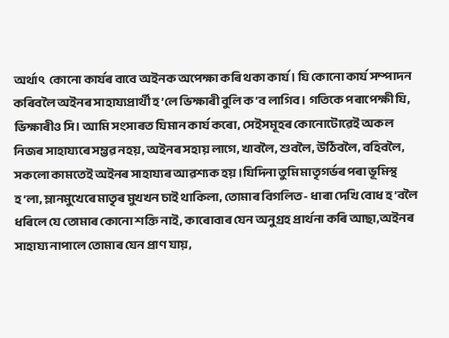অৰ্থাৎ  কোনো কাৰ্যৰ বাবে অইনক অপেক্ষা কৰি থকা কাৰ্য। যি কোনো কাৰ্য সম্পাদন কৰিবলৈ অইনৰ সাহায্যপ্ৰাৰ্থী হ’লে ভিক্ষাৰী বুলি ক’ব লাগিব। গতিকে পৰাপেক্ষী যি, ভিক্ষাৰীও সি। আমি সংসাৰত যিমান কাৰ্য কৰো, সেইসমূহৰ কোনোটোৱেই অকল নিজৰ সাহায্যৰে সম্ভৱ নহয়, অইনৰ সহায় লাগে, খাবলৈ, শুবলৈ, উঠিবলৈ, বহিবলৈ, সকলো কামতেই অইনৰ সাহায্যৰ আৱশ্যক হয়।যিদিনা তুমি মাতৃগৰ্ভৰ পৰা ভূমিস্থ হ’লা, ম্লানমুখেৰে মাতৃৰ মুখখন চাই থাকিলা, তোমাৰ বিগলিত- ধাৰা দেখি বোধ হ’বলৈ ধৰিলে যে তোমাৰ কোনো শক্তি নাই, কাৰোবাৰ যেন অনুগ্ৰহ প্ৰাৰ্থনা কৰি আছা,অইনৰ সাহায্য নাপালে তোমাৰ যেন প্ৰাণ যায়,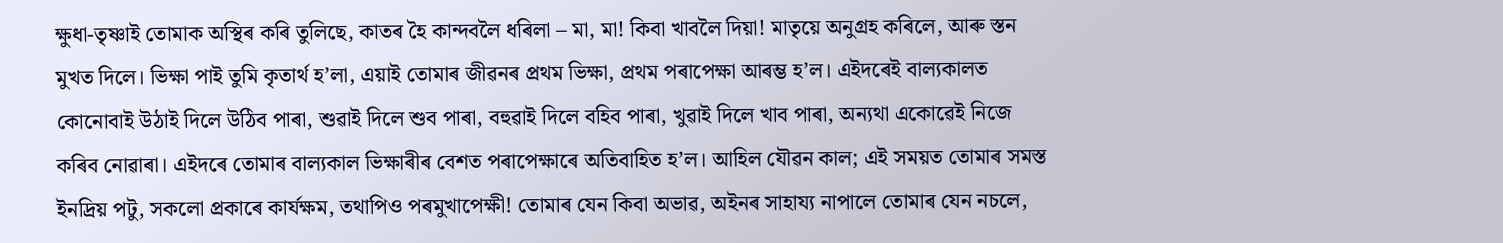ক্ষুধা-তৃষ্ণাই তোমাক অস্থিৰ কৰি তুলিছে, কাতৰ হৈ কান্দবলৈ ধৰিলা – মা, মা! কিবা খাবলৈ দিয়া! মাতৃয়ে অনুগ্ৰহ কৰিলে, আৰু স্তন মুখত দিলে। ভিক্ষা পাই তুমি কৃতাৰ্থ হ’লা, এয়াই তোমাৰ জীৱনৰ প্ৰথম ভিক্ষা, প্ৰথম পৰাপেক্ষা আৰম্ভ হ’ল। এইদৰেই বাল্যকালত কোনোবাই উঠাই দিলে উঠিব পাৰা, শুৱাই দিলে শুব পাৰা, বহুৱাই দিলে বহিব পাৰা, খুৱাই দিলে খাব পাৰা, অন্যথা একোৱেই নিজে কৰিব নোৱাৰা। এইদৰে তোমাৰ বাল্যকাল ভিক্ষাৰীৰ বেশত পৰাপেক্ষাৰে অতিবাহিত হ’ল। আহিল যৌৱন কাল; এই সময়ত তোমাৰ সমস্ত ইন‌দ্ৰিয় পটু, সকলো প্ৰকাৰে কাৰ্যক্ষম, তথাপিও পৰমুখাপেক্ষী! তোমাৰ যেন কিবা অভাৱ, অইনৰ সাহায্য নাপালে তোমাৰ যেন নচলে,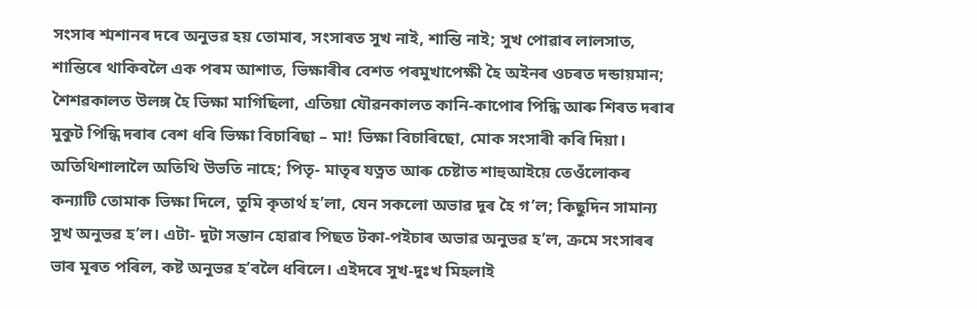সংসাৰ শ্মশানৰ দৰে অনুভৱ হয় তোমাৰ, সংসাৰত সুখ নাই, শান্তি নাই; সুখ পোৱাৰ লালসাত, শান্তিৰে থাকিবলৈ এক পৰম আশাত, ভিক্ষাৰীৰ বেশত পৰমুখাপেক্ষী হৈ অইনৰ ওচৰত দন্ডায়মান; শৈশৱকালত উলঙ্গ হৈ ভিক্ষা মাগিছিলা, এতিয়া যৌৱনকালত কানি-কাপোৰ পিন্ধি আৰু শিৰত দৰাৰ মুকুট পিন্ধি দৰাৰ বেশ ধৰি ভিক্ষা বিচাৰিছা – মা! ভিক্ষা বিচাৰিছো, মোক সংসাৰী কৰি দিয়া। অতিথিশালালৈ অতিথি উভতি নাহে; পিতৃ- মাতৃৰ যত্নত আৰু চেষ্টাত শাহুআইয়ে তেওঁলোকৰ কন্যাটি তোমাক ভিক্ষা দিলে, তুমি কৃতাৰ্থ হ’লা, যেন সকলো অভাৱ দূৰ হৈ গ’ল; কিছুদিন সামান্য সুখ অনুভৱ হ’ল। এটা- দুটা সন্তান হোৱাৰ পিছত টকা-পইচাৰ অভাৱ অনুভৱ হ’ল, ক্ৰমে সংসাৰৰ ভাৰ মূৰত পৰিল, কষ্ট অনুভৱ ‌হ’বলৈ ধৰিলে। এইদৰে সুখ-দুঃখ মিহলাই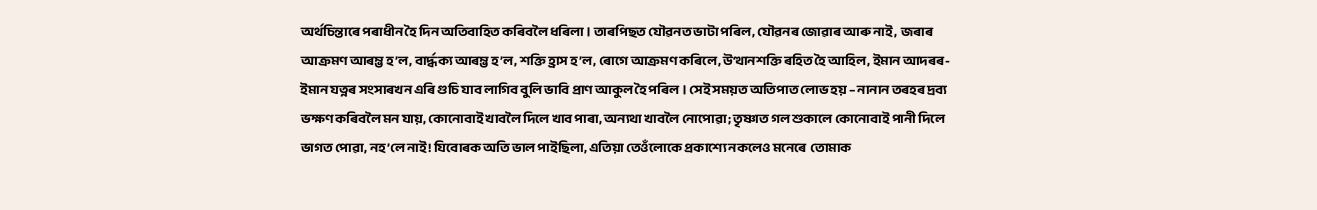অৰ্থচিন্তাৰে পৰাধীন হৈ দিন অতিবাহিত কৰিবলৈ ধৰিলা। তাৰপিছত যৌৱনত ভাটা পৰিল, যৌৱনৰ জোৱাৰ আৰু নাই,  জৰাৰ আক্ৰমণ আৰম্ভ হ’ল, বাৰ্দ্ধক্য আৰম্ভ হ’ল, শক্তি হ্ৰাস হ’ল, ৰোগে আক্ৰমণ কৰিলে, উত্থানশক্তি ৰহিত হৈ আহিল, ইমান আদৰৰ- ইমান যত্নৰ সংসাৰখন এৰি গুচি যাব লাগিব বুলি ভাবি প্ৰাণ আকুল হৈ পৰিল। সেই সময়ত অতিপাত লোভ হয় – নানান তৰহৰ দ্ৰব্য ভক্ষণ কৰিবলৈ মন যায়, কোনোবাই খাবলৈ দিলে খাব পাৰা, অন্যথা খাবলৈ নোপোৱা; তৃষ্ণাত গল শুকালে কোনোবাই পানী দিলে ভাগত পোৱা, নহ’লে নাই! যিবোৰক অতি ভাল পাইছিলা, এতিয়া তেওঁলোকে প্ৰকাশ্যে নকলেও মনেৰে  তোমাক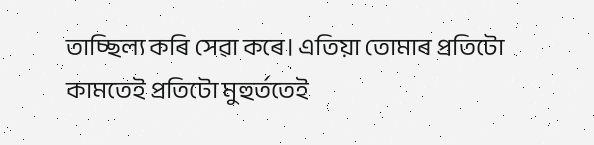তাচ্ছিল্য কৰি সেৱা কৰে। এতিয়া তোমাৰ প্ৰতিটো কামতেই প্ৰতিটো মুহুৰ্ততেই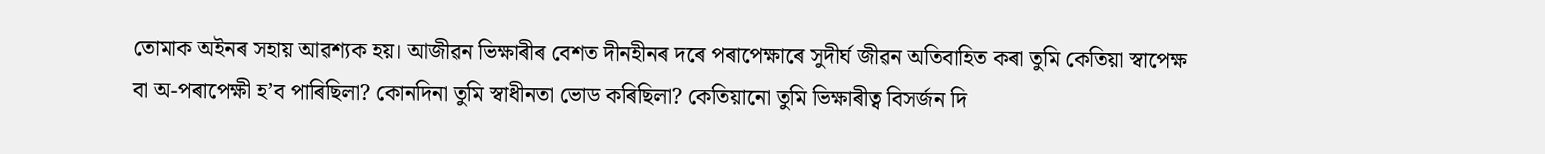তোমাক অইনৰ সহায় আৱশ্যক হয়। আজীৱন ভিক্ষাৰীৰ বেশত দীনহীনৰ দৰে পৰাপেক্ষাৰে সুদীৰ্ঘ জীৱন অতিবাহিত কৰা তুমি কেতিয়া স্বাপেক্ষ বা অ-পৰাপেক্ষী হ’ব পাৰিছিলা? কোনদিনা তুমি স্বাধীনতা ভোড কৰিছিলা? কেতিয়ানো তুমি ভিক্ষাৰীত্ব বিসৰ্জন দি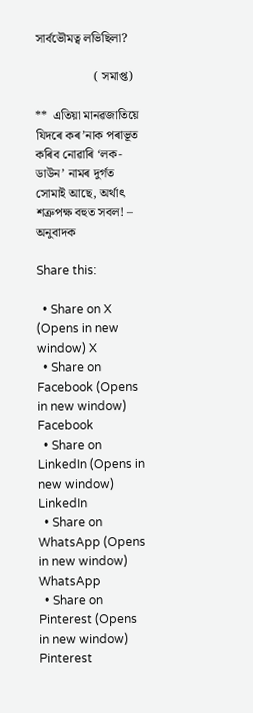সাৰ্বভৌমত্ব লভিছিলা?

                   ( সমাপ্ত)

**  এতিয়া মানৱজাতিয়ে যিদৰে কৰ’নাক পৰাভূত কৰিব নোৱাৰি ‘লক-ডাউন’ নামৰ দুৰ্গত সোমাই আছে, অৰ্থাৎ শত্ৰুপক্ষ বহুত সবল! – অনুবাদক

Share this:

  • Share on X (Opens in new window) X
  • Share on Facebook (Opens in new window) Facebook
  • Share on LinkedIn (Opens in new window) LinkedIn
  • Share on WhatsApp (Opens in new window) WhatsApp
  • Share on Pinterest (Opens in new window) Pinterest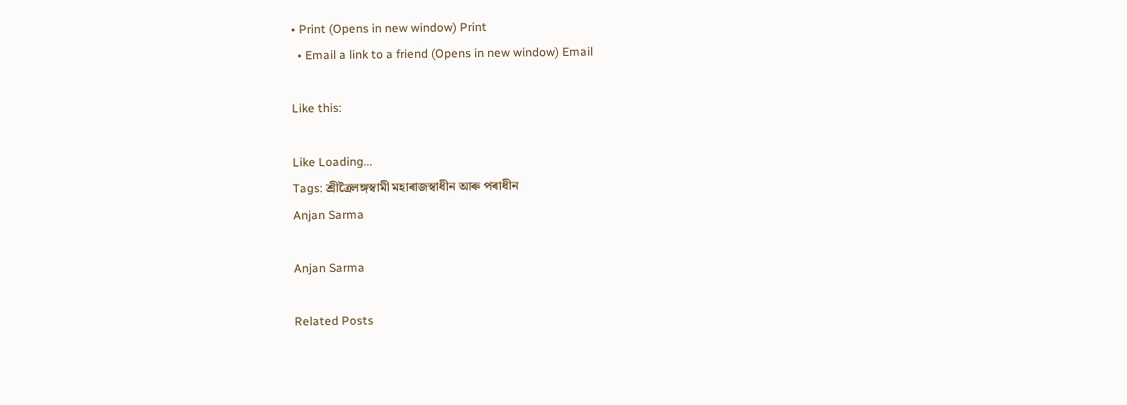• Print (Opens in new window) Print
  • Email a link to a friend (Opens in new window) Email

Like this:

Like Loading...
Tags: শ্ৰীত্ৰৈলঙ্গস্বামী মহাৰাজস্বাধীন আৰু পৰাধীন
Anjan Sarma

Anjan Sarma

Related Posts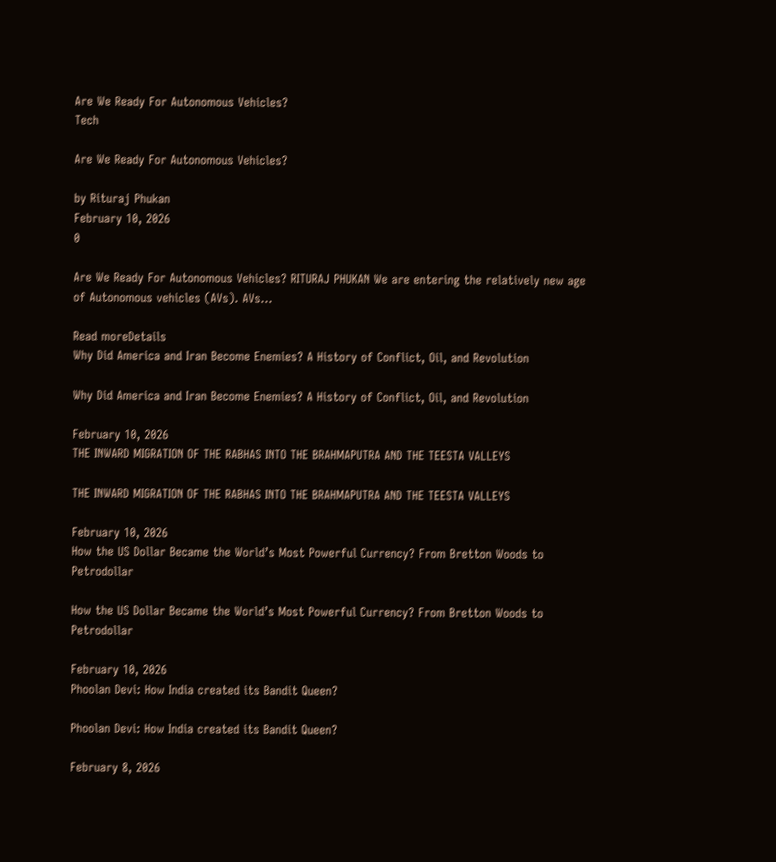Are We Ready For Autonomous Vehicles?
Tech

Are We Ready For Autonomous Vehicles?

by Rituraj Phukan
February 10, 2026
0

Are We Ready For Autonomous Vehicles? RITURAJ PHUKAN We are entering the relatively new age of Autonomous vehicles (AVs). AVs...

Read moreDetails
Why Did America and Iran Become Enemies? A History of Conflict, Oil, and Revolution

Why Did America and Iran Become Enemies? A History of Conflict, Oil, and Revolution

February 10, 2026
THE INWARD MIGRATION OF THE RABHAS INTO THE BRAHMAPUTRA AND THE TEESTA VALLEYS

THE INWARD MIGRATION OF THE RABHAS INTO THE BRAHMAPUTRA AND THE TEESTA VALLEYS

February 10, 2026
How the US Dollar Became the World’s Most Powerful Currency? From Bretton Woods to Petrodollar

How the US Dollar Became the World’s Most Powerful Currency? From Bretton Woods to Petrodollar

February 10, 2026
Phoolan Devi: How India created its Bandit Queen?

Phoolan Devi: How India created its Bandit Queen?

February 8, 2026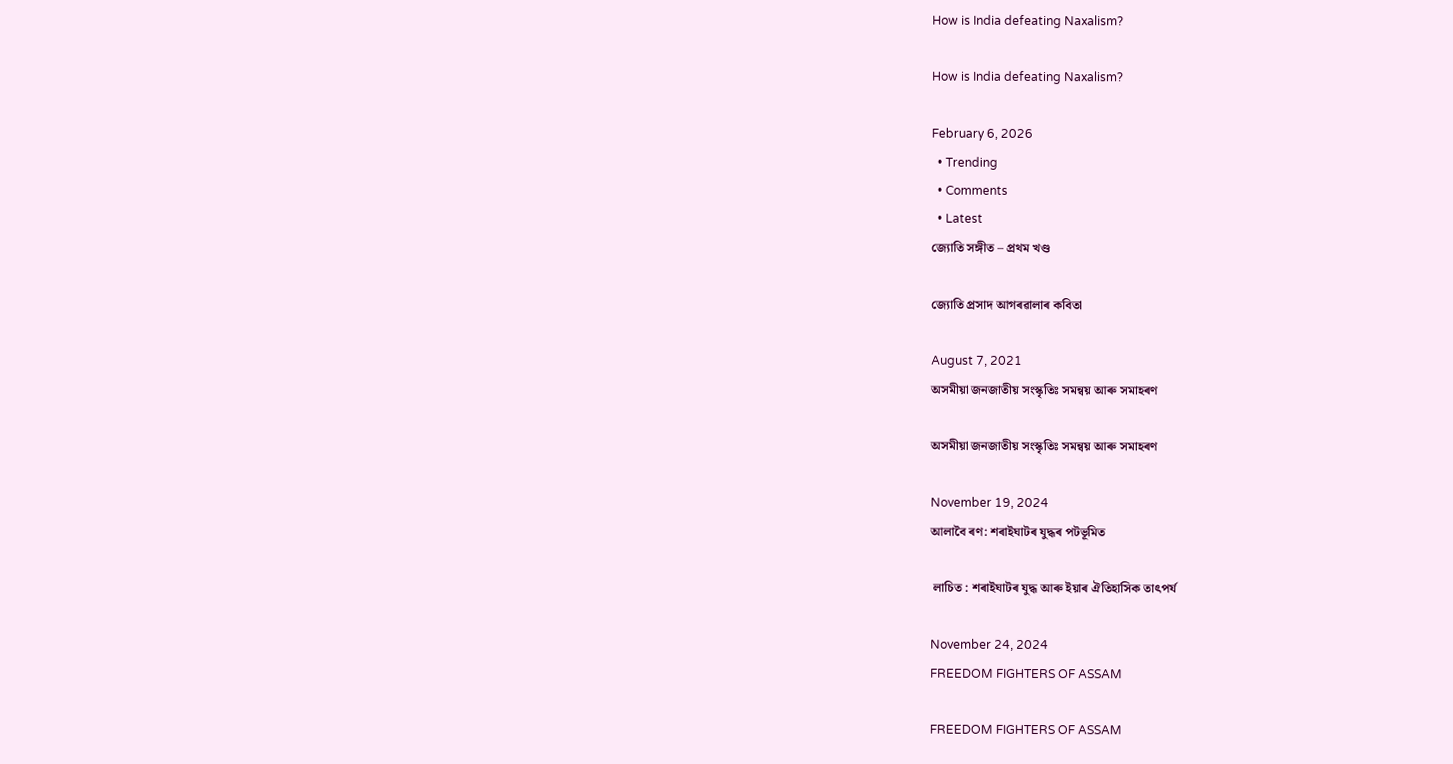How is India defeating Naxalism?

How is India defeating Naxalism?

February 6, 2026
  • Trending
  • Comments
  • Latest
জ্যোতি সঙ্গীত – প্ৰথম খণ্ড

জ্যোতি প্ৰসাদ আগৰৱালাৰ কবিতা

August 7, 2021
অসমীয়া জনজাতীয় সংস্কৃতিঃ সমন্বয় আৰু সমাহৰণ

অসমীয়া জনজাতীয় সংস্কৃতিঃ সমন্বয় আৰু সমাহৰণ

November 19, 2024
আলাবৈ ৰণ: শৰাইঘাটৰ যুদ্ধৰ পটভূমিত

 লাচিত : শৰাইঘাটৰ যুদ্ধ আৰু ইয়াৰ ঐতিহাসিক তাৎপৰ্য

November 24, 2024
FREEDOM FIGHTERS OF ASSAM

FREEDOM FIGHTERS OF ASSAM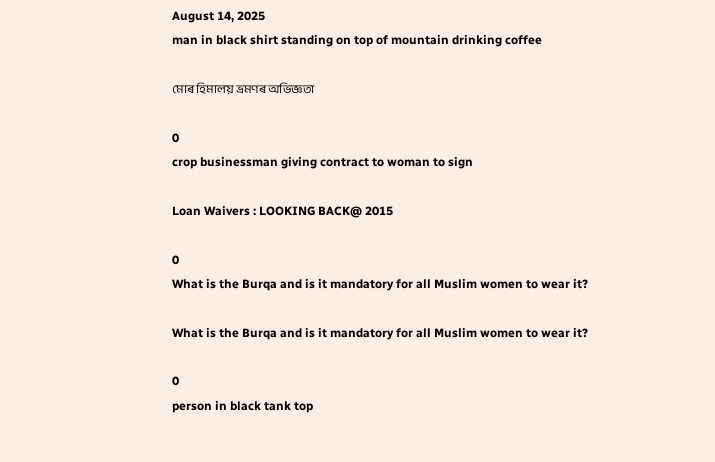August 14, 2025
man in black shirt standing on top of mountain drinking coffee

মোৰ হিমালয় ভ্ৰমণৰ অভিজ্ঞতা

0
crop businessman giving contract to woman to sign

Loan Waivers : LOOKING BACK@ 2015

0
What is the Burqa and is it mandatory for all Muslim women to wear it?

What is the Burqa and is it mandatory for all Muslim women to wear it?

0
person in black tank top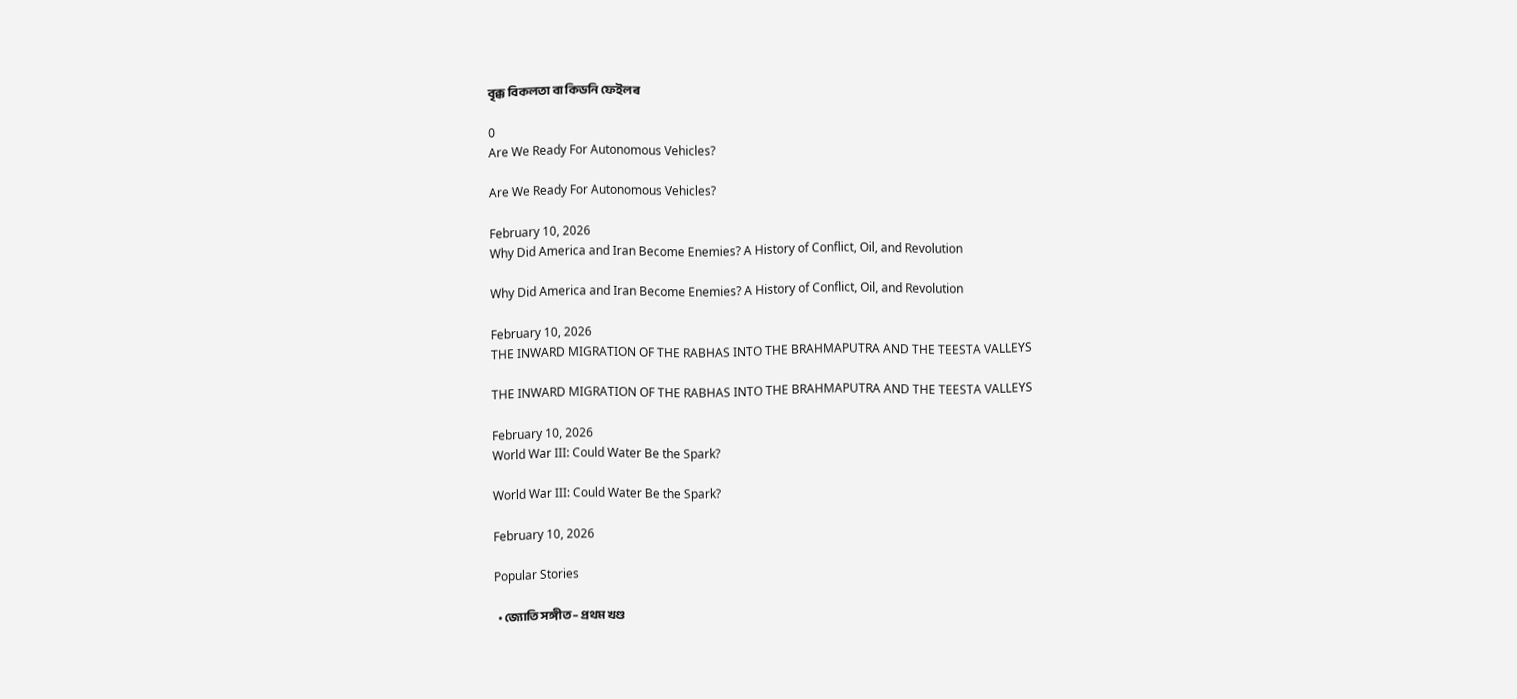বৃক্ক বিকলতা বা কিডনি ফেইলৰ

0
Are We Ready For Autonomous Vehicles?

Are We Ready For Autonomous Vehicles?

February 10, 2026
Why Did America and Iran Become Enemies? A History of Conflict, Oil, and Revolution

Why Did America and Iran Become Enemies? A History of Conflict, Oil, and Revolution

February 10, 2026
THE INWARD MIGRATION OF THE RABHAS INTO THE BRAHMAPUTRA AND THE TEESTA VALLEYS

THE INWARD MIGRATION OF THE RABHAS INTO THE BRAHMAPUTRA AND THE TEESTA VALLEYS

February 10, 2026
World War III: Could Water Be the Spark?

World War III: Could Water Be the Spark?

February 10, 2026

Popular Stories

  • জ্যোতি সঙ্গীত – প্ৰথম খণ্ড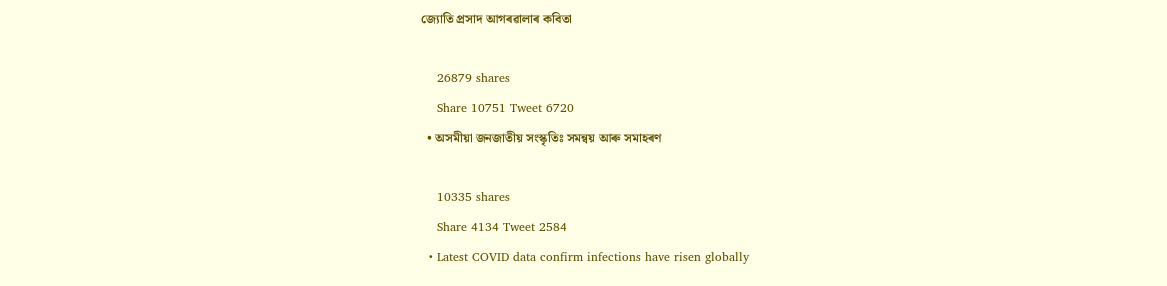জ্যোতি প্ৰসাদ আগৰৱালাৰ কবিতা

    26879 shares
    Share 10751 Tweet 6720
  • অসমীয়া জনজাতীয় সংস্কৃতিঃ সমন্বয় আৰু সমাহৰণ

    10335 shares
    Share 4134 Tweet 2584
  • Latest COVID data confirm infections have risen globally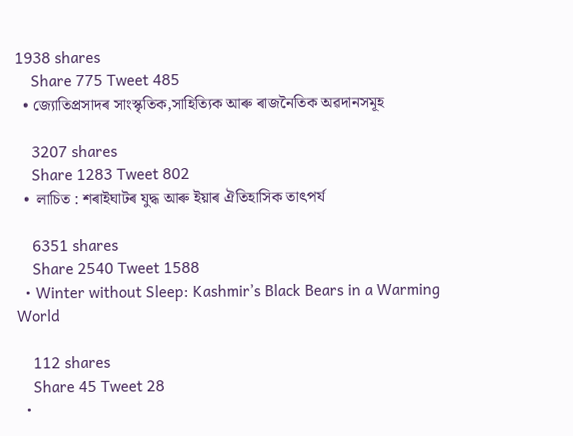1938 shares
    Share 775 Tweet 485
  • জ্যোতিপ্ৰসাদৰ সাংস্কৃতিক,সাহিত্যিক আৰু ৰাজনৈতিক অৱদানসমূহ

    3207 shares
    Share 1283 Tweet 802
  •  লাচিত : শৰাইঘাটৰ যুদ্ধ আৰু ইয়াৰ ঐতিহাসিক তাৎপৰ্য

    6351 shares
    Share 2540 Tweet 1588
  • Winter without Sleep: Kashmir’s Black Bears in a Warming World

    112 shares
    Share 45 Tweet 28
  •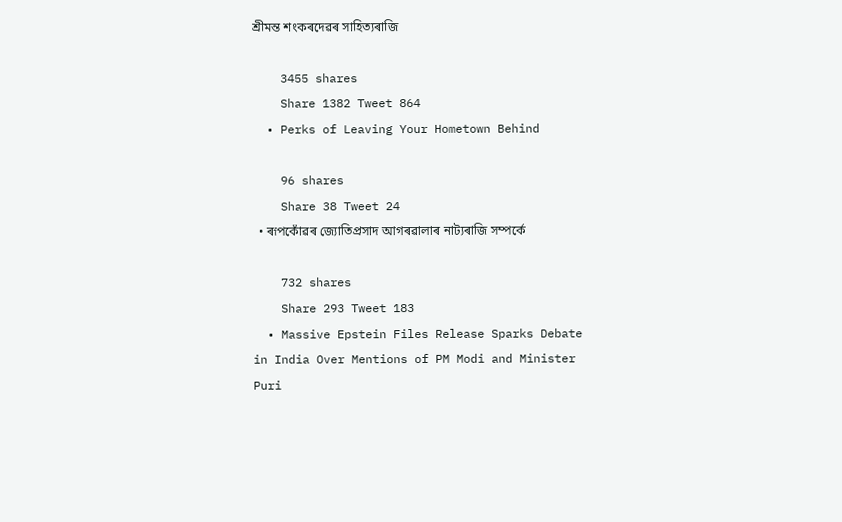শ্ৰীমন্ত শংকৰদেৱৰ সাহিত্যৰাজি

    3455 shares
    Share 1382 Tweet 864
  • Perks of Leaving Your Hometown Behind

    96 shares
    Share 38 Tweet 24
  • ৰূপকোঁৱৰ জ্যোতিপ্ৰসাদ আগৰৱালাৰ নাট্যৰাজি সম্পৰ্কে

    732 shares
    Share 293 Tweet 183
  • Massive Epstein Files Release Sparks Debate in India Over Mentions of PM Modi and Minister Puri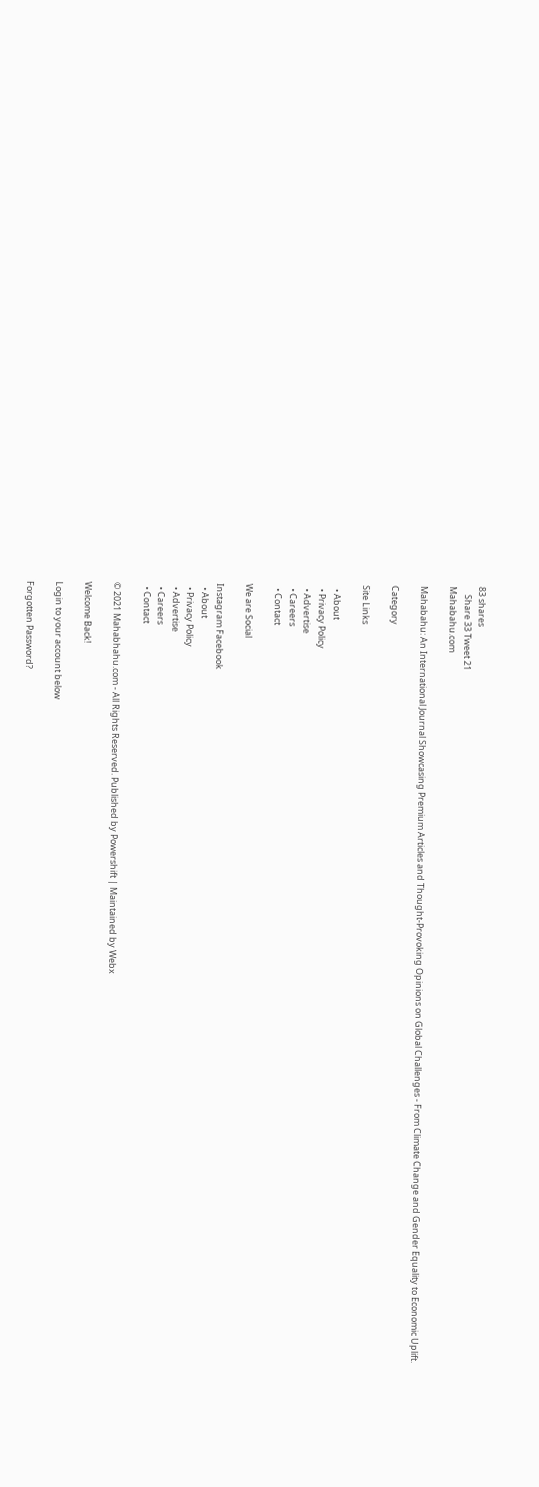83 shares
    Share 33 Tweet 21
Mahabahu.com

Mahabahu: An International Journal Showcasing Premium Articles and Thought-Provoking Opinions on Global Challenges - From Climate Change and Gender Equality to Economic Uplift.

Category

Site Links

  • About
  • Privacy Policy
  • Advertise
  • Careers
  • Contact

We are Social

Instagram Facebook
  • About
  • Privacy Policy
  • Advertise
  • Careers
  • Contact

© 2021 Mahabhahu.com - All Rights Reserved. Published by Powershift | Maintained by Webx

Welcome Back!

Login to your account below

Forgotten Password?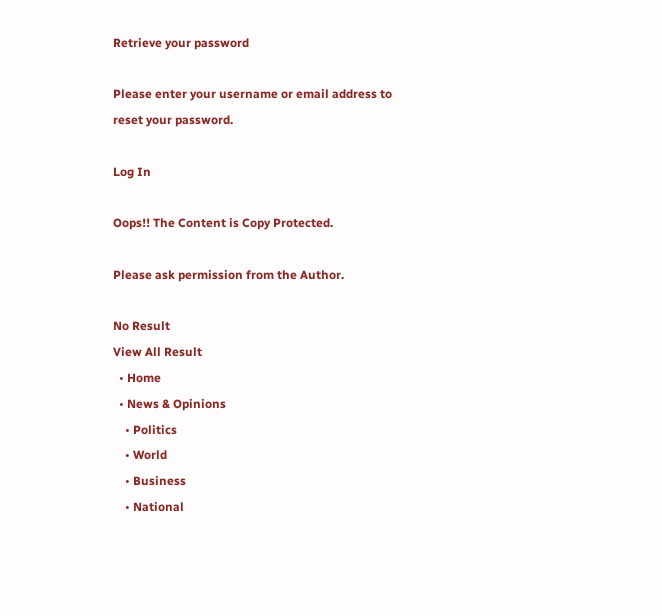Retrieve your password

Please enter your username or email address to reset your password.

Log In

Oops!! The Content is Copy Protected.

Please ask permission from the Author.

No Result
View All Result
  • Home
  • News & Opinions
    • Politics
    • World
    • Business
    • National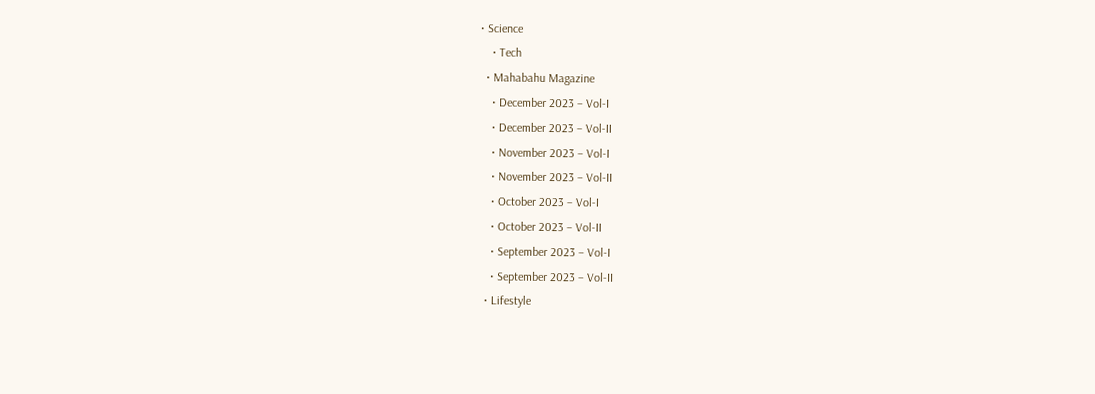• Science
    • Tech
  • Mahabahu Magazine
    • December 2023 – Vol-I
    • December 2023 – Vol-II
    • November 2023 – Vol-I
    • November 2023 – Vol-II
    • October 2023 – Vol-I
    • October 2023 – Vol-II
    • September 2023 – Vol-I
    • September 2023 – Vol-II
  • Lifestyle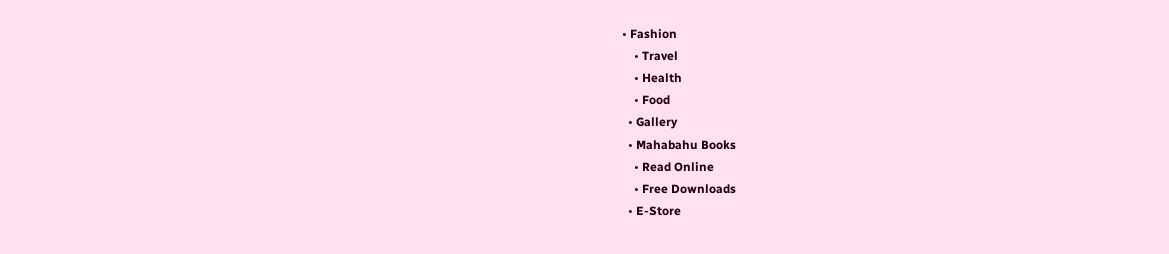• Fashion
    • Travel
    • Health
    • Food
  • Gallery
  • Mahabahu Books
    • Read Online
    • Free Downloads
  • E-Store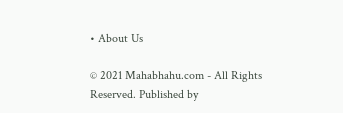• About Us

© 2021 Mahabhahu.com - All Rights Reserved. Published by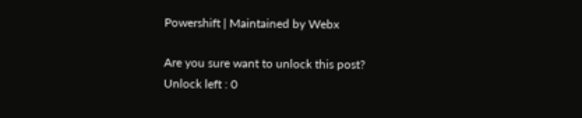Powershift | Maintained by Webx

Are you sure want to unlock this post?
Unlock left : 0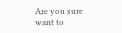Are you sure want to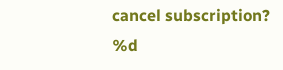cancel subscription?
%d